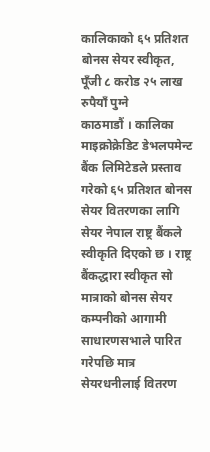कालिकाको ६५ प्रतिशत बोनस सेयर स्वीकृत, पूँजी ८ करोड २५ लाख रुपैयाँ पुग्ने
काठमाडौं । कालिका माइक्रोक्रेडिट डेभलपमेन्ट बैंक लिमिटेडले प्रस्ताव गरेको ६५ प्रतिशत बोनस सेयर वितरणका लागि सेयर नेपाल राष्ट्र बैंकले स्वीकृति दिएको छ । राष्ट्र बैंकद्धारा स्वीकृत सो मात्राको बोनस सेयर कम्पनीको आगामी साधारणसभाले पारित गरेपछि मात्र सेयरधनीलाई वितरण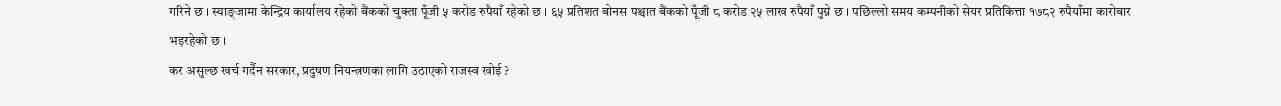गरिने छ । स्याङ्जामा केन्द्रिय कार्यालय रहेको बैंकको चुक्ता पूँजी ५ करोड रुपैयाँ रहेको छ । ६५ प्रतिशत बोनस पश्चात बैंकको पूँजी ८ करोड २५ लाख रुपैयाँ पुग्ने छ । पछिल्लो समय कम्पनीको सेयर प्रतिकित्ता १७८२ रुपैयाँमा कारोबार भइरहेको छ ।
कर असुल्छ खर्च गर्दैन सरकार, प्रदुषण नियन्त्रणका लागि उठाएको राजस्व खोई ?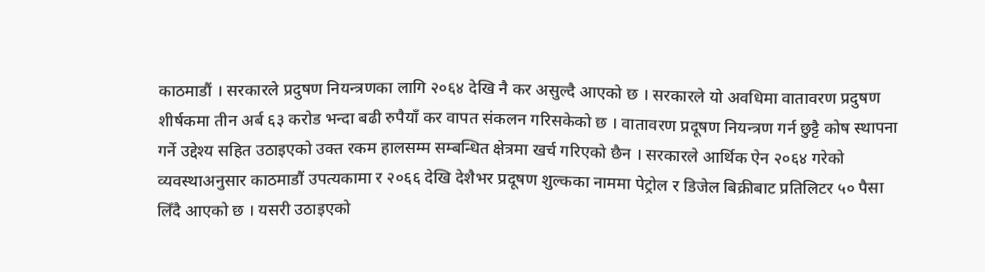काठमाडौं । सरकारले प्रदुषण नियन्त्रणका लागि २०६४ देखि नै कर असुल्दै आएको छ । सरकारले यो अवधिमा वातावरण प्रदुषण शीर्षकमा तीन अर्ब ६३ करोड भन्दा बढी रुपैयाँ कर वापत संकलन गरिसकेको छ । वातावरण प्रदूषण नियन्त्रण गर्न छुट्टै कोष स्थापना गर्ने उद्देश्य सहित उठाइएको उक्त रकम हालसम्म सम्बन्धित क्षेत्रमा खर्च गरिएको छैन । सरकारले आर्थिक ऐन २०६४ गरेको व्यवस्थाअनुसार काठमाडौं उपत्यकामा र २०६६ देखि देशैभर प्रदूषण शुल्कका नाममा पेट्रोल र डिजेल बिक्रीबाट प्रतिलिटर ५० पैसा लिँदै आएको छ । यसरी उठाइएको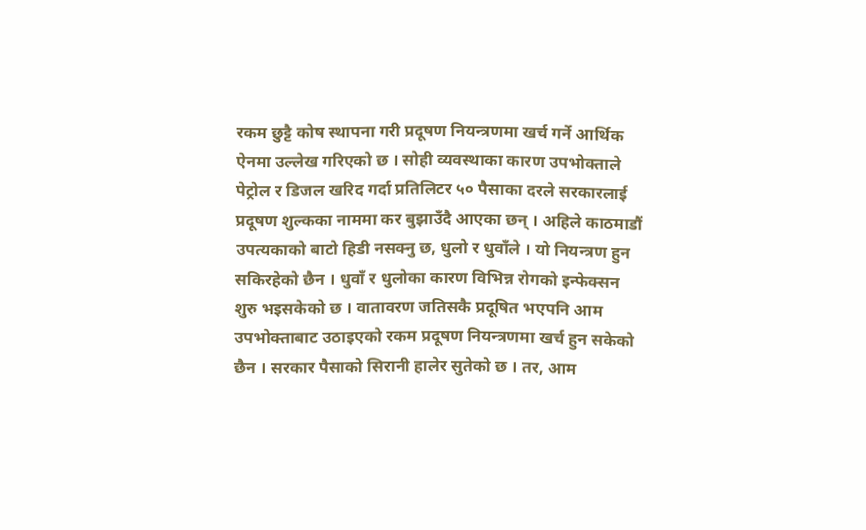रकम छुट्टै कोष स्थापना गरी प्रदूषण नियन्त्रणमा खर्च गर्ने आर्थिक ऐनमा उल्लेख गरिएको छ । सोही व्यवस्थाका कारण उपभोक्ताले पेट्रोल र डिजल खरिद गर्दा प्रतिलिटर ५० पैसाका दरले सरकारलाई प्रदूषण शुल्कका नाममा कर बुझाउँदै आएका छन् । अहिले काठमाडौं उपत्यकाको बाटो हिडी नसक्नु छ, धुलो र धुवाँले । यो नियन्त्रण हुन सकिरहेको छैन । धुवाँ र धुलोका कारण विभिन्न रोगको इन्फेक्सन शुरु भइसकेको छ । वातावरण जतिसकै प्रदूषित भएपनि आम उपभोक्ताबाट उठाइएको रकम प्रदूषण नियन्त्रणमा खर्च हुन सकेको छैन । सरकार पैसाको सिरानी हालेर सुतेको छ । तर, आम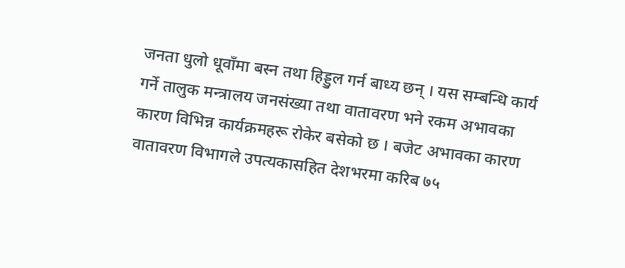जनता धुलो धूवाँमा बस्न तथा हिड्डुल गर्न बाध्य छन् । यस सम्बन्धि कार्य गर्ने तालुक मन्त्रालय जनसंख्या तथा वातावरण भने रकम अभावका कारण विभिन्न कार्यक्रमहरू रोकेर बसेको छ । बजेट अभावका कारण वातावरण विभागले उपत्यकासहित देशभरमा करिब ७५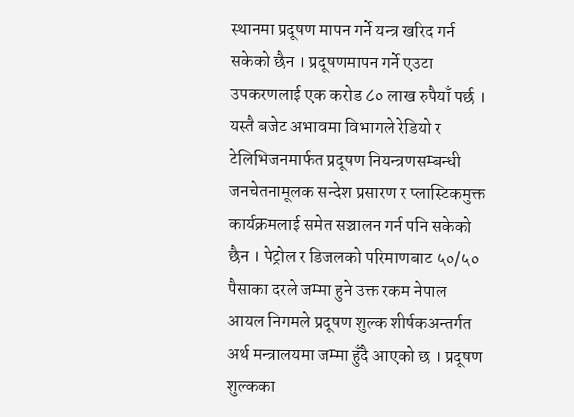स्थानमा प्रदूषण मापन गर्ने यन्त्र खरिद गर्न सकेको छैन । प्रदूषणमापन गर्ने एउटा उपकरणलाई एक करोड ८० लाख रुपैयाँ पर्छ । यस्तै बजेट अभावमा विभागले रेडियो र टेलिभिजनमार्फत प्रदूषण नियन्त्रणसम्बन्धी जनचेतनामूलक सन्देश प्रसारण र प्लास्टिकमुक्त कार्यक्रमलाई समेत सञ्चालन गर्न पनि सकेको छैन । पेट्रोल र डिजलको परिमाणबाट ५०/५० पैसाका दरले जम्मा हुने उक्त रकम नेपाल आयल निगमले प्रदूषण शुल्क शीर्षकअन्तर्गत अर्थ मन्त्रालयमा जम्मा हुँदै आएको छ । प्रदूषण शुल्कका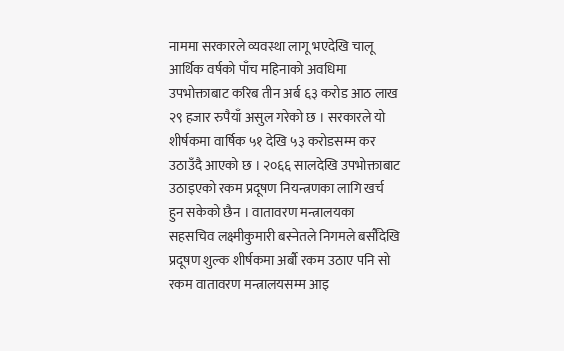नाममा सरकारले व्यवस्था लागू भएदेखि चालू आर्थिक वर्षको पाँच महिनाको अवधिमा उपभोक्ताबाट करिब तीन अर्ब ६३ करोड आठ लाख २९ हजार रुपैयाँ असुल गरेको छ । सरकारले यो शीर्षकमा वार्षिक ५१ देखि ५३ करोडसम्म कर उठाउँदै आएको छ । २०६६ सालदेखि उपभोक्ताबाट उठाइएको रकम प्रदूषण नियन्त्रणका लागि खर्च हुन सकेको छैन । वातावरण मन्त्रालयका सहसचिव लक्ष्मीकुमारी बस्नेतले निगमले बर्सौंदेखि प्रदूषण शुल्क शीर्षकमा अर्बौ रकम उठाए पनि सो रकम वातावरण मन्त्रालयसम्म आइ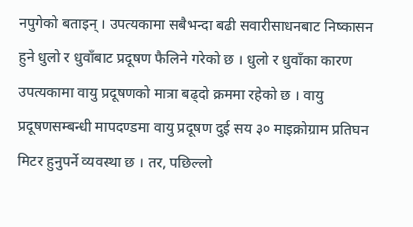नपुगेको बताइन् । उपत्यकामा सबैभन्दा बढी सवारीसाधनबाट निष्कासन हुने धुलो र धुवाँबाट प्रदूषण फैलिने गरेको छ । धुलो र धुवाँका कारण उपत्यकामा वायु प्रदूषणको मात्रा बढ्दो क्रममा रहेको छ । वायु प्रदूषणसम्बन्धी मापदण्डमा वायु प्रदूषण दुई सय ३० माइक्रोग्राम प्रतिघन मिटर हुनुपर्ने व्यवस्था छ । तर, पछिल्लो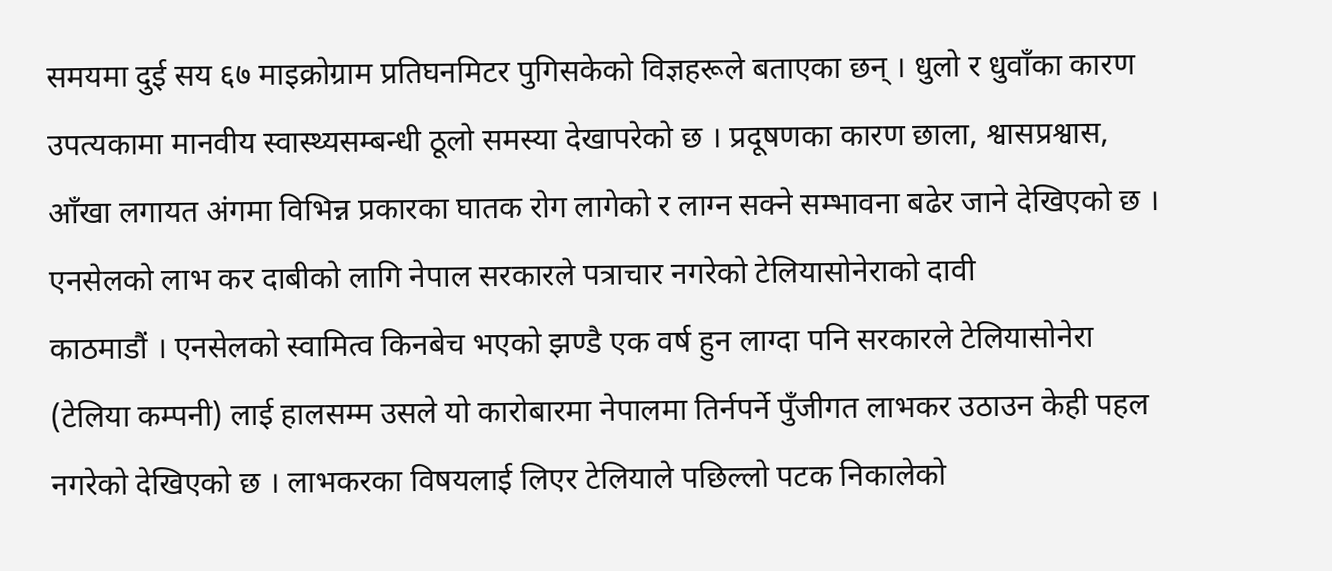समयमा दुई सय ६७ माइक्रोग्राम प्रतिघनमिटर पुगिसकेको विज्ञहरूले बताएका छन् । धुलो र धुवाँका कारण उपत्यकामा मानवीय स्वास्थ्यसम्बन्धी ठूलो समस्या देखापरेको छ । प्रदूषणका कारण छाला, श्वासप्रश्वास, आँखा लगायत अंगमा विभिन्न प्रकारका घातक रोग लागेको र लाग्न सक्ने सम्भावना बढेर जाने देखिएको छ ।
एनसेलको लाभ कर दाबीको लागि नेपाल सरकारले पत्राचार नगरेको टेलियासोनेराको दावी
काठमाडौं । एनसेलको स्वामित्व किनबेच भएको झण्डै एक वर्ष हुन लाग्दा पनि सरकारले टेलियासोनेरा (टेलिया कम्पनी) लाई हालसम्म उसले यो कारोबारमा नेपालमा तिर्नपर्ने पुँजीगत लाभकर उठाउन केही पहल नगरेको देखिएको छ । लाभकरका विषयलाई लिएर टेलियाले पछिल्लो पटक निकालेको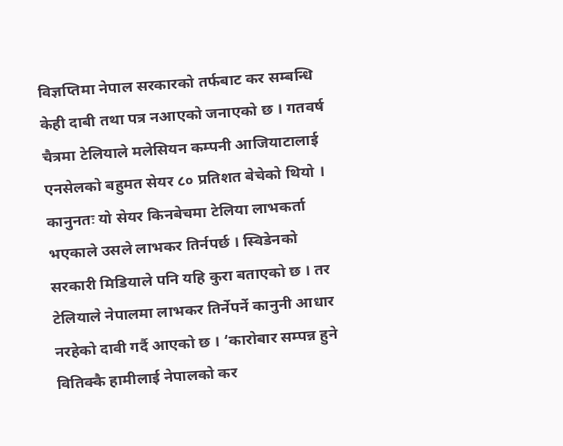विज्ञप्तिमा नेपाल सरकारको तर्फबाट कर सम्बन्धि केही दाबी तथा पत्र नआएको जनाएको छ । गतवर्ष चैत्रमा टेलियाले मलेसियन कम्पनी आजियाटालाई एनसेलको बहुमत सेयर ८० प्रतिशत बेचेको थियो । कानुनतः यो सेयर किनबेचमा टेलिया लाभकर्ता भएकाले उसले लाभकर तिर्नपर्छ । स्विडेनको सरकारी मिडियाले पनि यहि कुरा बताएको छ । तर टेलियाले नेपालमा लाभकर तिर्नेपर्ने कानुनी आधार नरहेको दावी गर्दै आएको छ । ‘कारोबार सम्पन्न हुने वितिक्कै हामीलाई नेपालको कर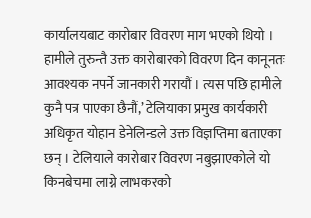कार्यालयबाट कारोबार विवरण माग भएको थियो । हामीले तुरुन्तै उक्त कारोबारको विवरण दिन कानूनतः आवश्यक नपर्ने जानकारी गरायौं । त्यस पछि हामीले कुनै पत्र पाएका छैनौं,’ टेलियाका प्रमुख कार्यकारी अधिकृत योहान डेनेलिन्डले उक्त विज्ञप्तिमा बताएका छन् । टेलियाले कारोबार विवरण नबुझाएकोले यो किनबेचमा लाग्ने लाभकरको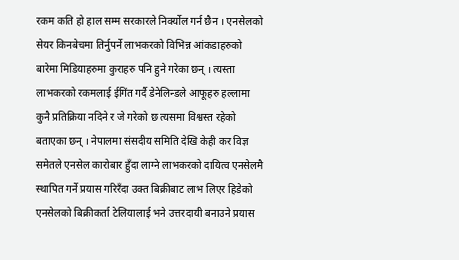रकम कति हो हाल सम्म सरकारले निर्क्योल गर्न छैन । एनसेलको सेयर किनबेचमा तिर्नुपर्ने लाभकरको विभिन्न आंकडाहरुको बारेमा मिडियाहरुमा कुराहरु पनि हुने गरेका छन् । त्यस्ता लाभकरको रकमलाई ईगिंत गर्दै डेनेलिन्डले आफूहरु हल्लामा कुनै प्रतिक्रिया नदिने र जे गरेको छ त्यसमा विश्वस्त रहेको बताएका छन् । नेपालमा संसदीय समिति देखि केही कर विज्ञ समेतले एनसेल कारोबार हुँदा लाग्ने लाभकरको दायित्व एनसेलमै स्थापित गर्ने प्रयास गरिरँदा उक्त बिक्रीबाट लाभ लिएर हिडेको एनसेलको बिक्रीकर्ता टेलियालाई भने उत्तरदायी बनाउने प्रयास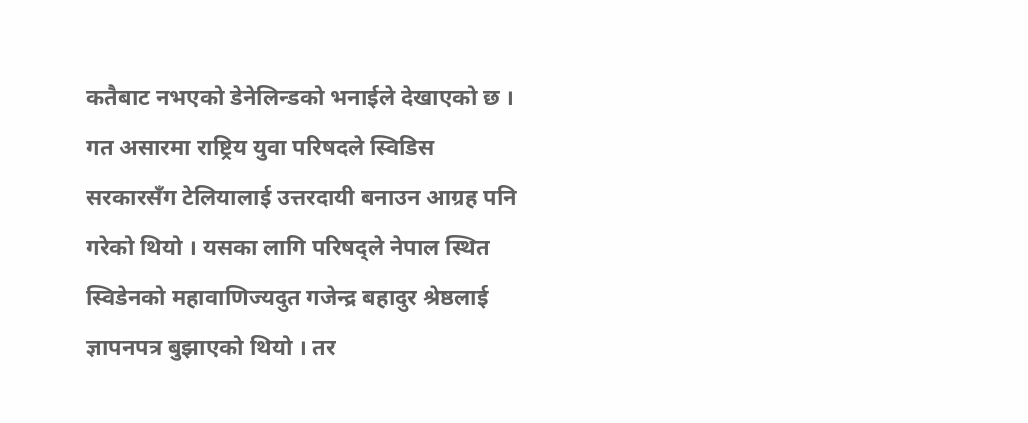कतैबाट नभएको डेनेलिन्डको भनाईले देखाएको छ । गत असारमा राष्ट्रिय युवा परिषदले स्विडिस सरकारसँग टेलियालाई उत्तरदायी बनाउन आग्रह पनि गरेको थियो । यसका लागि परिषद्ले नेपाल स्थित स्विडेनको महावाणिज्यदुत गजेन्द्र बहादुर श्रेष्ठलाई ज्ञापनपत्र बुझाएको थियो । तर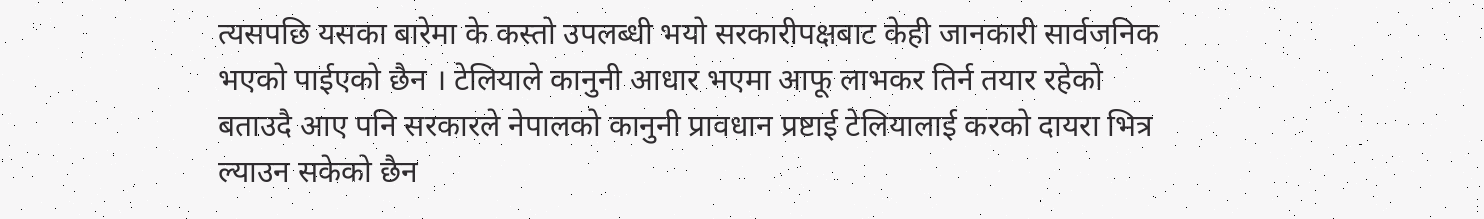त्यसपछि यसका बारेमा के कस्तो उपलब्धी भयो सरकारीपक्षबाट केही जानकारी सार्वजनिक भएको पाईएको छैन । टेलियाले कानुनी आधार भएमा आफू लाभकर तिर्न तयार रहेको बताउदै आए पनि सरकारले नेपालको कानुनी प्रावधान प्रष्टाई टेलियालाई करको दायरा भित्र ल्याउन सकेको छैन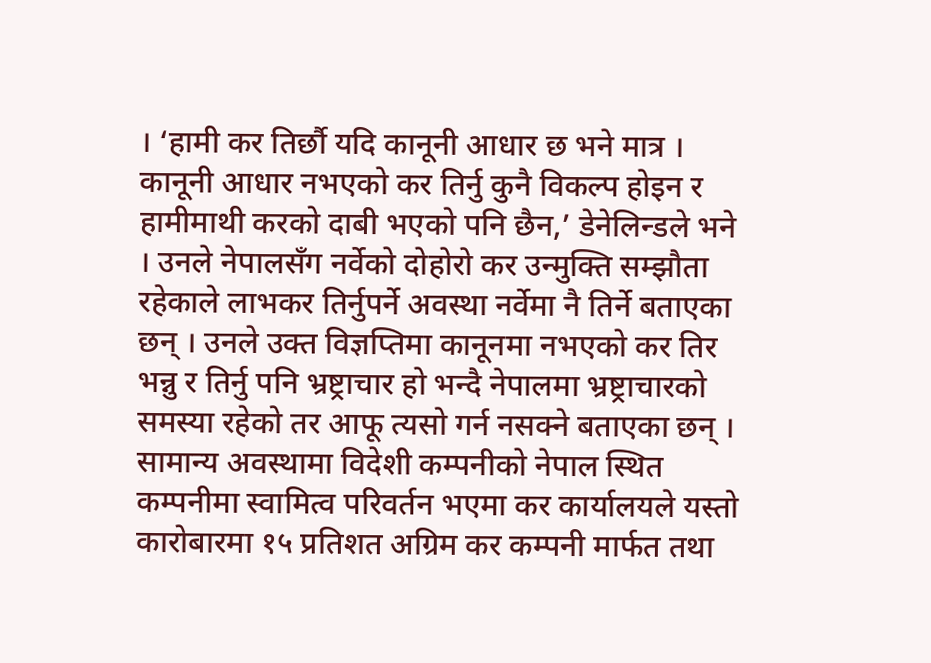। ‘हामी कर तिर्छौ यदि कानूनी आधार छ भने मात्र । कानूनी आधार नभएको कर तिर्नु कुनै विकल्प होइन र हामीमाथी करको दाबी भएको पनि छैन,’ डेनेलिन्डले भने । उनले नेपालसँग नर्वेको दोहोरो कर उन्मुक्ति सम्झौता रहेकाले लाभकर तिर्नुपर्ने अवस्था नर्वेमा नै तिर्ने बताएका छन् । उनले उक्त विज्ञप्तिमा कानूनमा नभएको कर तिर भन्नु र तिर्नु पनि भ्रष्ट्राचार हो भन्दै नेपालमा भ्रष्ट्राचारको समस्या रहेको तर आफू त्यसो गर्न नसक्ने बताएका छन् । सामान्य अवस्थामा विदेशी कम्पनीको नेपाल स्थित कम्पनीमा स्वामित्व परिवर्तन भएमा कर कार्यालयले यस्तो कारोबारमा १५ प्रतिशत अग्रिम कर कम्पनी मार्फत तथा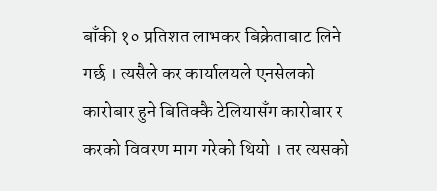बाँकी १० प्रतिशत लाभकर बिक्रेताबाट लिने गर्छ । त्यसैले कर कार्यालयले एनसेलको कारोबार हुने बितिक्कै टेलियासँग कारोबार र करको विवरण माग गरेको थियो । तर त्यसको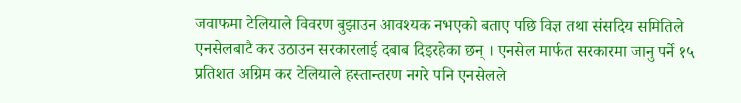जवाफमा टेलियाले विवरण बुझाउन आवश्यक नभएको बताए पछि विज्ञ तथा संसदिय समितिले एनसेलबाटै कर उठाउन सरकारलाई दबाब दिइरहेका छन् । एनसेल मार्फत सरकारमा जानु पर्ने १५ प्रतिशत अग्रिम कर टेलियाले हस्तान्तरण नगरे पनि एनसेलले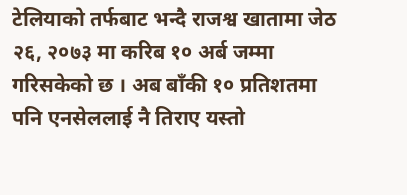टेलियाको तर्फबाट भन्दै राजश्व खातामा जेठ २६, २०७३ मा करिब १० अर्ब जम्मा गरिसकेको छ । अब बाँकी १० प्रतिशतमा पनि एनसेललाई नै तिराए यस्तो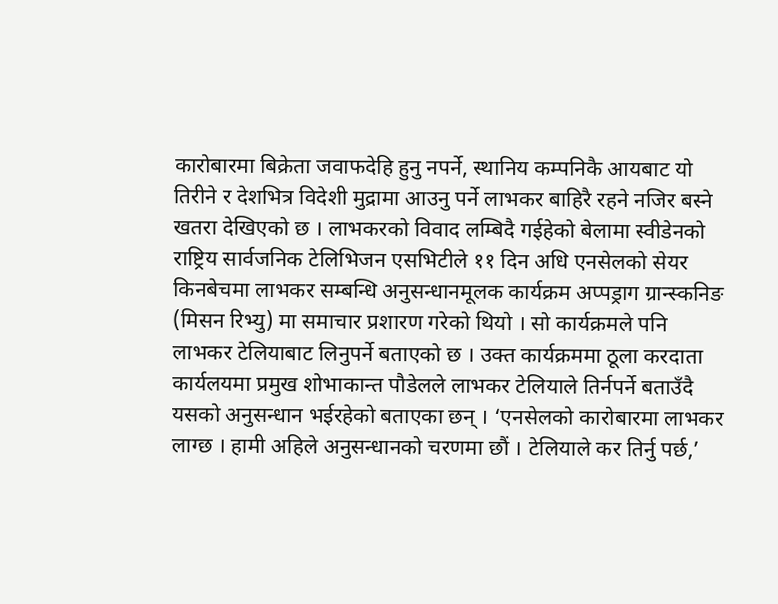कारोबारमा बिक्रेता जवाफदेहि हुनु नपर्ने, स्थानिय कम्पनिकै आयबाट यो तिरीने र देशभित्र विदेशी मुद्रामा आउनु पर्ने लाभकर बाहिरै रहने नजिर बस्ने खतरा देखिएको छ । लाभकरको विवाद लम्बिदै गईहेको बेलामा स्वीडेनको राष्ट्रिय सार्वजनिक टेलिभिजन एसभिटीले ११ दिन अधि एनसेलको सेयर किनबेचमा लाभकर सम्बन्धि अनुसन्धानमूलक कार्यक्रम अप्पड्राग ग्रान्स्कनिङ (मिसन रिभ्यु) मा समाचार प्रशारण गरेको थियो । सो कार्यक्रमले पनि लाभकर टेलियाबाट लिनुपर्ने बताएको छ । उक्त कार्यक्रममा ठूला करदाता कार्यलयमा प्रमुख शोभाकान्त पौडेलले लाभकर टेलियाले तिर्नपर्ने बताउँदै यसको अनुसन्धान भईरहेको बताएका छन् । ‘एनसेलको कारोबारमा लाभकर लाग्छ । हामी अहिले अनुसन्धानको चरणमा छौं । टेलियाले कर तिर्नु पर्छ,’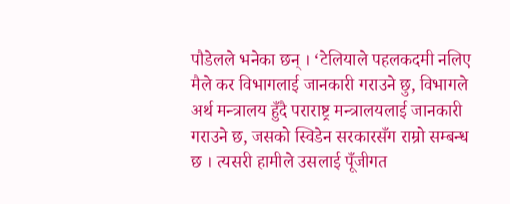पौडेलले भनेका छन् । ‘टेलियाले पहलकदमी नलिए मैले कर विभागलाई जानकारी गराउने छु, विभागले अर्थ मन्त्रालय हुँदै पराराष्ट्र मन्त्रालयलाई जानकारी गराउने छ, जसको स्विडेन सरकारसँग राम्रो सम्बन्ध छ । त्यसरी हामीले उसलाई पूँजीगत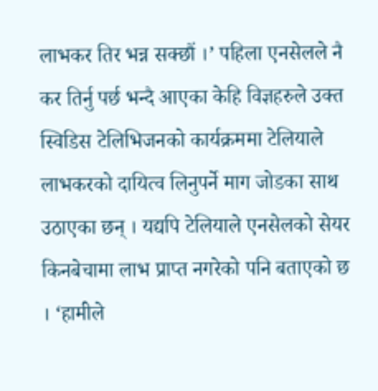लाभकर तिर भन्न सक्छौं ।’ पहिला एनसेलले नै कर तिर्नु पर्छ भन्दै आएका केहि विज्ञहरुले उक्त स्विडिस टेलिभिजनको कार्यक्रममा टेलियाले लाभकरको दायित्व लिनुपर्ने माग जोडका साथ उठाएका छन् । यद्यपि टेलियाले एनसेलको सेयर किनबेचामा लाभ प्राप्त नगरेको पनि बताएको छ । ‘हामीले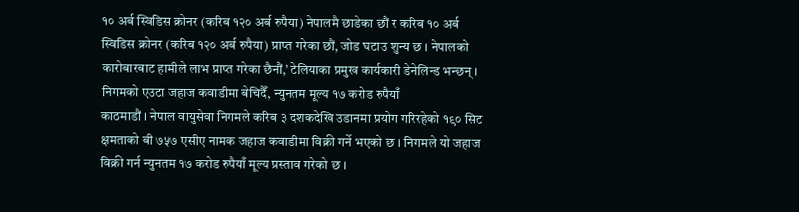१० अर्ब स्विडिस क्रोनर (करिब १२० अर्ब रुपैया) नेपालमै छाडेका छौं र करिब १० अर्ब स्विडिस क्रोनर (करिब १२० अर्ब रुपैया) प्राप्त गरेका छौं, जोड घटाउ शुन्य छ । नेपालको कारोबारबाट हामीले लाभ प्राप्त गरेका छैनौं,’ टेलियाका प्रमुख कार्यकारी डेनेलिन्ड भन्छन् ।
निगमको एउटा जहाज कवाडीमा बेचिदैँ, न्युनतम मूल्य १७ करोड रुपैयाँ
काठमाडौं । नेपाल वायुसेवा निगमले करिब ३ दशकदेखि उडानमा प्रयोग गरिरहेको १९० सिट क्षमताको बी ७५७ एसीए नामक जहाज कवाडीमा विक्री गर्ने भएको छ । निगमले यो जहाज विक्री गर्न न्युनतम १७ करोड रुपैयाँ मूल्य प्रस्ताव गरेको छ ।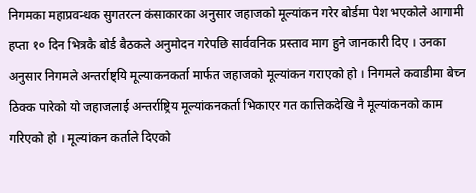निगमका महाप्रवन्धक सुगतरत्न कंसाकारका अनुसार जहाजको मूल्यांकन गरेर बोर्डमा पेश भएकोले आगामी हप्ता १० दिन भित्रकै बोर्ड बैठकले अनुमोदन गरेपछि सार्ववनिक प्रस्ताव माग हुने जानकारी दिए । उनका अनुसार निगमले अन्तर्राष्ट्यि मूल्याकनकर्ता मार्फत जहाजको मूल्यांकन गराएको हो । निगमले कवाडीमा बेच्न ठिक्क पारेको यो जहाजलाई अन्तर्राष्ट्रिय मूल्यांकनकर्ता भिकाएर गत कात्तिकदेखि नै मूल्यांकनको काम गरिएको हो । मूल्यांकन कर्ताले दिएको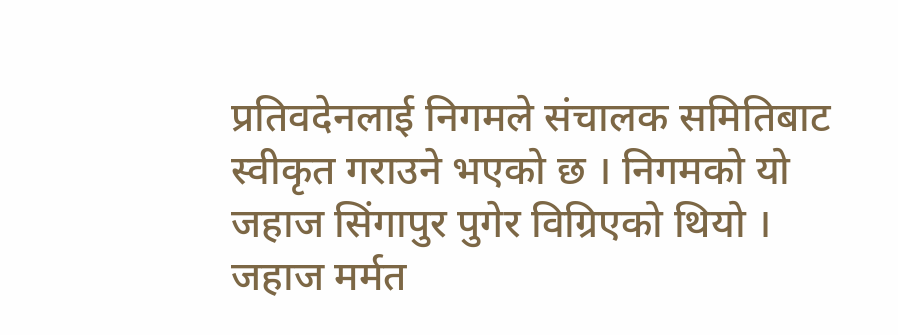प्रतिवदेनलाई निगमले संचालक समितिबाट स्वीकृत गराउने भएको छ । निगमको यो जहाज सिंगापुर पुगेर विग्रिएको थियो । जहाज मर्मत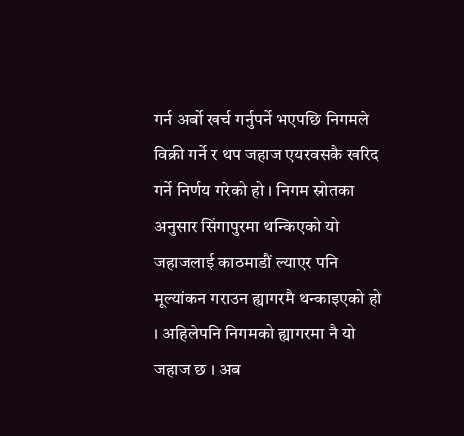गर्न अर्बो खर्च गर्नुपर्ने भएपछि निगमले विक्री गर्ने र थप जहाज एयरवसकै खरिद गर्ने निर्णय गरेको हो । निगम स्रोतका अनुसार सिंगापुरमा थन्किएको यो जहाजलाई काठमाडौं ल्याएर पनि मूल्यांकन गराउन ह्यागरमै थन्काइएको हो । अहिलेपनि निगमको ह्यागरमा नै यो जहाज छ । अब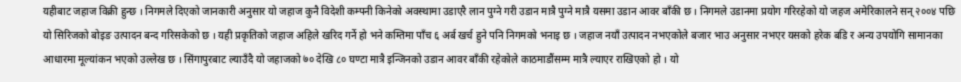यहीबाट जहाज विक्री हुन्छ । निगमले दिएको जानकारी अनुसार यो जहाज कुनै विदेशी कम्पनी किनेको अवस्थामा उडाएरै लान पुग्ने गरी उडान मात्रै पुग्ने मात्रै यसमा उडान आवर बाँकी छ । निगमले उडानमा प्रयोग गरिरहेको यो जहज अमेरिकालने सन् २००४ पछि यो सिरिजको बोइङ उत्पादन बन्द गरिसकेको छ । यही प्रकृतिको जहाज अहिले खरिद गर्ने हो भने कम्तिमा पाँच ६ अर्ब खर्च हुने पनि निगमको भनाइ छ । जहाज नयाँ उत्पादन नभएकोले बजार भाउ अनुसार नभएर यसको हरेक बडि र अन्य उपयोगि सामानका आधारमा मूल्यांकन भएको उल्लेख छ । सिंगापुरबाट ल्याउँदै यो जहाजको ७० देखि ८० घण्टा मात्रै इन्जिनको उडान आवर बाँकी रहेकोले काठमाडौंसम्म मात्रै ल्याएर राखिएको हो । यो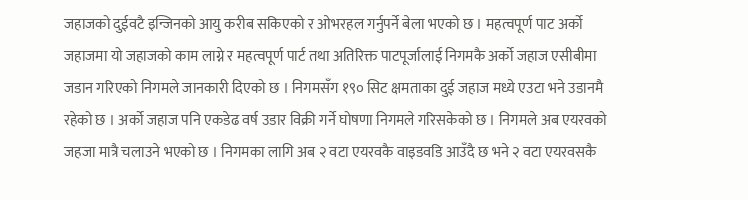जहाजको दुईवटै इन्जिनको आयु करीब सकिएको र ओभरहल गर्नुपर्ने बेला भएको छ । महत्वपूर्ण पाट अर्को जहाजमा यो जहाजको काम लाग्ने र महत्वपूर्ण पार्ट तथा अतिरिक्त पाटपूर्जालाई निगमकै अर्को जहाज एसीबीमा जडान गरिएको निगमले जानकारी दिएको छ । निगमसँग १९० सिट क्षमताका दुई जहाज मध्ये एउटा भने उडानमै रहेको छ । अर्को जहाज पनि एकडेढ वर्ष उडार विक्री गर्ने घोषणा निगमले गरिसकेको छ । निगमले अब एयरवको जहजा मात्रै चलाउने भएको छ । निगमका लागि अब २ वटा एयरवकै वाइडवडि आउँदै छ भने २ वटा एयरवसकै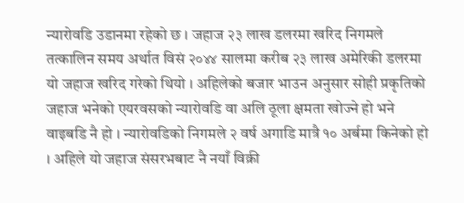न्यारोवडि उडानमा रहेको छ । जहाज २३ लाख डलरमा खरिद निगमले तत्कालिन समय अर्थात विसं २०४४ सालमा करीब २३ लाख अमेरिकी डलरमा यो जहाज खरिद गरेको थियो । अहिलेको बजार भाउन अनुसार सोही प्रकृतिको जहाज भनेको एयरवसको न्यारोवडि वा अलि ठूला क्षमता खोज्ने हो भने वाइबडि नै हो । न्यारोवडिको निगमले २ वर्ष अगाडि मात्रै १० अर्बमा किनेको हो । अहिले यो जहाज संसरभबाट नै नयाँ विक्री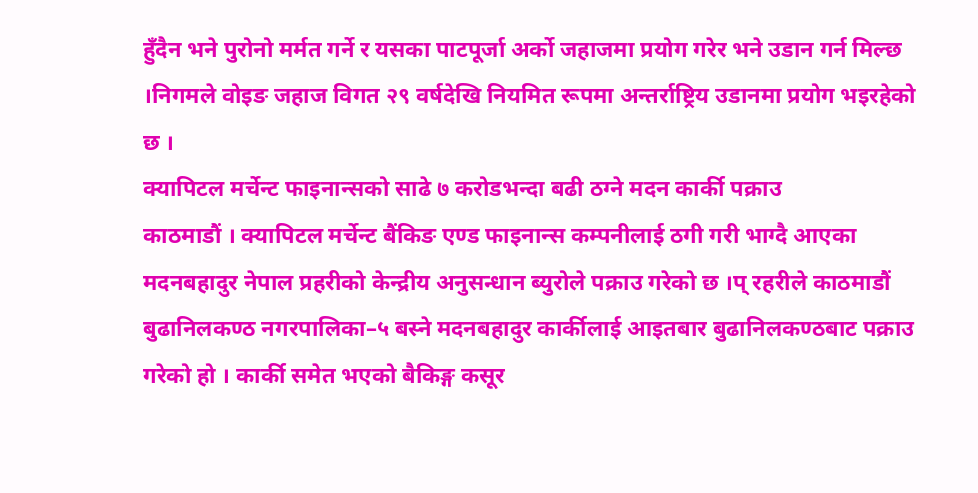हुँदैन भने पुरोनो मर्मत गर्ने र यसका पाटपूर्जा अर्को जहाजमा प्रयोग गरेर भने उडान गर्न मिल्छ ।निगमले वोइङ जहाज विगत २९ वर्षदेखि नियमित रूपमा अन्तर्राष्ट्रिय उडानमा प्रयोग भइरहेको छ ।
क्यापिटल मर्चेन्ट फाइनान्सको साढे ७ करोडभन्दा बढी ठग्ने मदन कार्की पक्राउ
काठमाडौं । क्यापिटल मर्चेन्ट बैंकिङ एण्ड फाइनान्स कम्पनीलाई ठगी गरी भाग्दै आएका मदनबहादुर नेपाल प्रहरीको केन्द्रीय अनुसन्धान ब्युरोले पक्राउ गरेको छ ।प् रहरीले काठमाडौं बुढानिलकण्ठ नगरपालिका–५ बस्ने मदनबहादुर कार्कीलाई आइतबार बुढानिलकण्ठबाट पक्राउ गरेको हो । कार्की समेत भएको बैकिङ्ग कसूर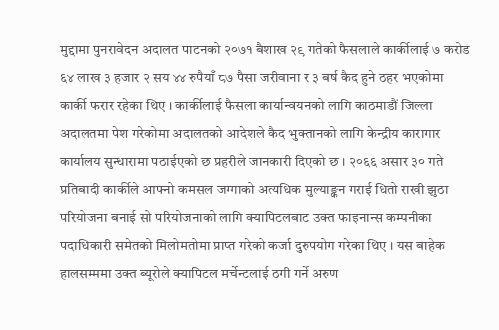मुद्दामा पुनरावेदन अदालत पाटनको २०७१ बैशाख २९ गतेको फैसलाले कार्कीलाई ७ करोड ६४ लाख ३ हजार २ सय ४४ रुपैयाँ ८७ पैसा जरीवाना र ३ बर्ष कैद हुने ठहर भएकोमा कार्की फरार रहेका थिए । कार्कीलाई फैसला कार्यान्वयनको लागि काठमाडौं जिल्ला अदालतमा पेश गरेकोमा अदालतको आदेशले कैद भुक्तानको लागि केन्द्रीय कारागार कार्यालय सुन्धारामा पठाईएको छ प्रहरीले जानकारी दिएको छ । २०६६ असार ३० गते प्रतिबादी कार्कीले आफ्नो कमसल जग्गाको अत्यधिक मुल्याङ्कन गराई धितो राखी झुठा परियोजना बनाई सो परियोजनाको लागि क्यापिटलबाट उक्त फाइनान्स कम्पनीका पदाधिकारी समेतको मिलोमतोमा प्राप्त गरेको कर्जा दुरुपयोग गरेका थिए । यस बाहेक हालसम्ममा उक्त ब्यूरोले क्यापिटल मर्चेन्टलाई ठगी गर्ने अरुण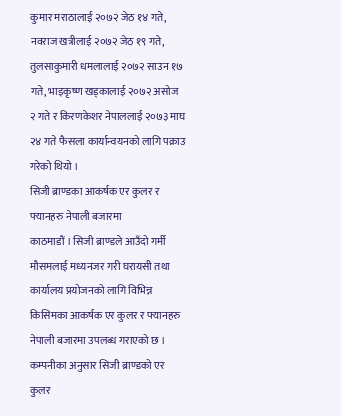कुमार मराठालाई २०७२ जेठ १४ गते, नवराज खत्रीलाई २०७२ जेठ १९ गते, तुलसाकुमारी धमलालाई २०७२ साउन १७ गते, भाइकृष्ण खड्कालाई २०७२ असोज २ गते र किरणकेशर नेपाललाई २०७३ माघ २४ गते फैसला कार्यान्वयनको लागि पक्राउ गरेको थियो ।
सिजी ब्राण्डका आकर्षक एर कुलर र फ्यानहरु नेपाली बजारमा
काठमाडौं । सिजी ब्राण्डले आउँदो गर्मी मौसमलाई मध्यनजर गरी घरायसी तथा कार्यालय प्रयोजनको लागि विभिन्न किसिमका आकर्षक एर कुलर र फ्यानहरु नेपाली बजारमा उपलब्ध गराएको छ । कम्पनीका अनुसार सिजी ब्राण्डको एर कुलर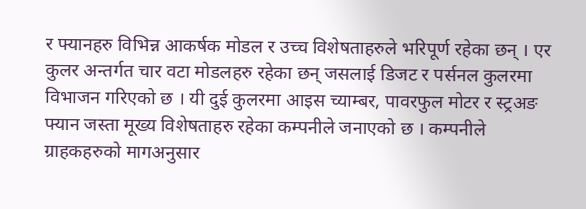र फ्यानहरु विभिन्न आकर्षक मोडल र उच्च विशेषताहरुले भरिपूर्ण रहेका छन् । एर कुलर अन्तर्गत चार वटा मोडलहरु रहेका छन् जसलाई डिजट र पर्सनल कुलरमा विभाजन गरिएको छ । यी दुई कुलरमा आइस च्याम्बर, पावरफुल मोटर र स्ट्रअङ फ्यान जस्ता मूख्य विशेषताहरु रहेका कम्पनीले जनाएको छ । कम्पनीले ग्राहकहरुको मागअनुसार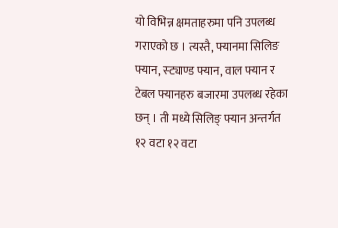यो विभिन्न क्षमताहरुमा पनि उपलब्ध गराएको छ । त्यस्तै, फ्यानमा सिलिङ फ्यान, स्ट्याण्ड फ्यान, वाल फ्यान र टेबल फ्यानहरु बजारमा उपलब्ध रहेका छन् । ती मध्ये सिलिङ् फ्यान अन्तर्गत १२ वटा १२ वटा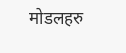मोडलहरु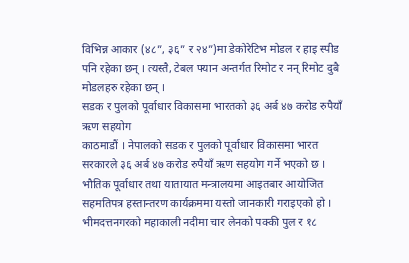विभिन्न आकार (४८”, ३६” र २४”)मा डेकोरेटिभ मोडल र हाइ स्पीड पनि रहेका छन् । त्यस्तै, टेबल फ्यान अन्तर्गत रिमोट र नन् रिमोट दुबै मोडलहरु रहेका छन् ।
सडक र पुलको पूर्वाधार विकासमा भारतको ३६ अर्ब ४७ करोड रुपैयाँ ऋण सहयोग
काठमाडौं । नेपालको सडक र पुलको पूर्वाधार विकासमा भारत सरकारले ३६ अर्ब ४७ करोड रुपैयाँ ऋण सहयोग गर्ने भएको छ । भौतिक पूर्वाधार तथा यातायात मन्त्रालयमा आइतबार आयोजित सहमतिपत्र हस्तान्तरण कार्यक्रममा यस्तो जानकारी गराइएको हो । भीमदत्तनगरको महाकाली नदीमा चार लेनको पक्की पुल र १८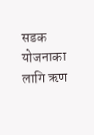सडक योजनाका लागि ऋण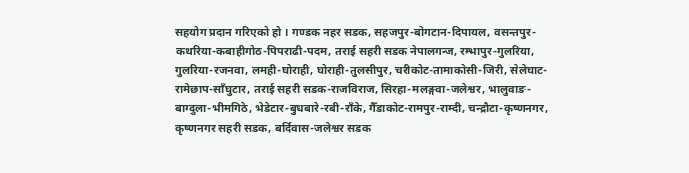सहयोग प्रदान गरिएको हो । गण्डक नहर सडक, सहजपुर-बोगटान-दिपायल, वसन्तपुर-कथरिया-कबाहीगोठ-पिपराढी-पदम, तराई सहरी सडक नेपालगन्ज, रम्भापुर-गुलरिया, गुलरिया-रजनवा, लमही-घोराही, घोराही-तुलसीपुर, चरीकोट-तामाकोसी-जिरी, सेलेघाट-रामेछाप-साँघुटार, तराई सहरी सडक-राजविराज, सिरहा-मलङ्गवा-जलेश्वर, भालुवाङ-बाग्दुला-भीमगिठे, भेडेटार-बुधबारे-रबी-राँके, गैँडाकोट-रामपुर-राम्दी, चन्द्रौटा-कृष्णनगर, कृष्णनगर सहरी सडक, बर्दिवास-जलेश्वर सडक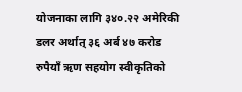योजनाका लागि ३४०.२२ अमेरिकी डलर अर्थात् ३६ अर्ब ४७ करोड रुपैयाँ ऋण सहयोग स्वीकृतिको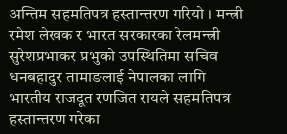अन्तिम सहमतिपत्र हस्तान्तरण गरियो । मन्त्री रमेश लेखक र भारत सरकारका रेलमन्त्री सुरेशप्रभाकर प्रभुको उपस्थितिमा सचिव धनबहादुर तामाङलाई नेपालका लागि भारतीय राजदूत रणजित रायले सहमतिपत्र हस्तान्तरण गरेका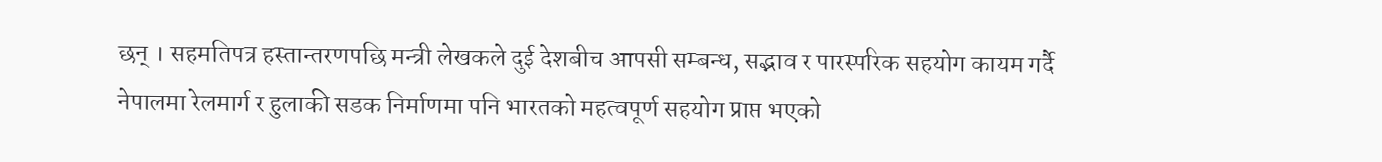छन् । सहमतिपत्र हस्तान्तरणपछि मन्त्री लेखकले दुई देशबीच आपसी सम्बन्ध, सद्भाव र पारस्परिक सहयोग कायम गर्दै नेपालमा रेलमार्ग र हुलाकी सडक निर्माणमा पनि भारतको महत्वपूर्ण सहयोग प्राप्त भएको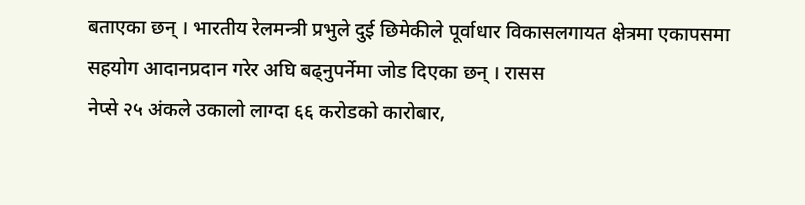बताएका छन् । भारतीय रेलमन्त्री प्रभुले दुई छिमेकीले पूर्वाधार विकासलगायत क्षेत्रमा एकापसमा सहयोग आदानप्रदान गरेर अघि बढ्नुपर्नेमा जोड दिएका छन् । रासस
नेप्से २५ अंकले उकालो लाग्दा ६६ करोडको कारोबार,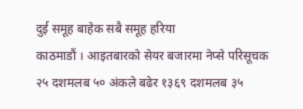दुई समूह बाहेक सबै समूह हरिया
काठमाडौं । आइतबारको सेयर बजारमा नेप्से परिसूचक २५ दशमलब ५० अंकले बढेर १३६९ दशमलब ३५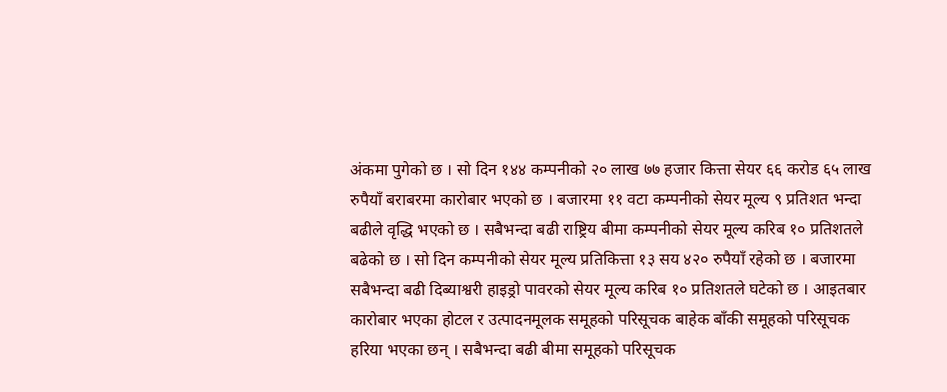अंकमा पुगेको छ । सो दिन १४४ कम्पनीको २० लाख ७७ हजार कित्ता सेयर ६६ करोड ६५ लाख रुपैयाँ बराबरमा कारोबार भएको छ । बजारमा ११ वटा कम्पनीको सेयर मूल्य ९ प्रतिशत भन्दा बढीले वृद्धि भएको छ । सबैभन्दा बढी राष्ट्रिय बीमा कम्पनीको सेयर मूल्य करिब १० प्रतिशतले बढेको छ । सो दिन कम्पनीको सेयर मूल्य प्रतिकित्ता १३ सय ४२० रुपैयाँ रहेको छ । बजारमा सबैभन्दा बढी दिब्याश्वरी हाइड्रो पावरको सेयर मूल्य करिब १० प्रतिशतले घटेको छ । आइतबार कारोबार भएका होटल र उत्पादनमूलक समूहको परिसूचक बाहेक बाँकी समूहको परिसूचक हरिया भएका छन् । सबैभन्दा बढी बीमा समूहको परिसूचक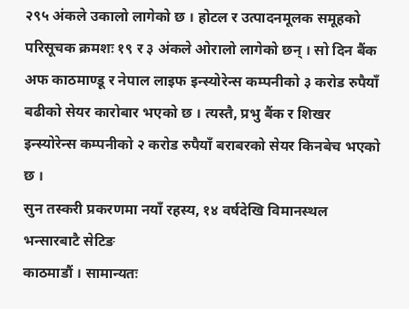२९५ अंकले उकालो लागेको छ । होटल र उत्पादनमूलक समूहको परिसूचक क्रमशः १९ र ३ अंकले ओरालो लागेको छन् । सो दिन बैंक अफ काठमाण्डू र नेपाल लाइफ इन्स्योरेन्स कम्पनीको ३ करोड रुपैयाँ बढीको सेयर कारोबार भएको छ । त्यस्तै, प्रभु बैंक र शिखर इन्स्योरेन्स कम्पनीको २ करोड रुपैयाँ बराबरको सेयर किनबेच भएको छ ।
सुन तस्करी प्रकरणमा नयाँ रहस्य, १४ वर्षदेखि विमानस्थल भन्सारबाटै सेटिङ
काठमाडौं । सामान्यतः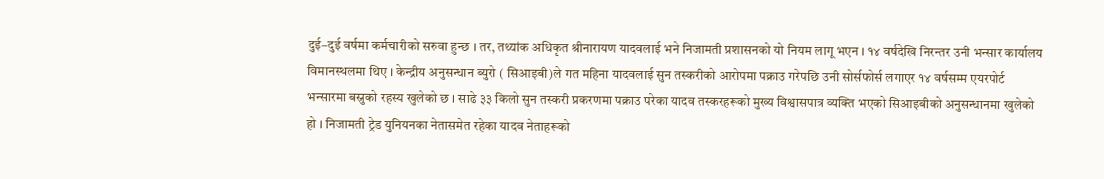दुई–दुई वर्षमा कर्मचारीको सरुवा हुन्छ । तर, तथ्यांक अधिकृत श्रीनारायण यादवलाई भने निजामती प्रशासनको यो नियम लागू भएन । १४ वर्षदेखि निरन्तर उनी भन्सार कार्यालय विमानस्थलमा थिए । केन्द्रीय अनुसन्धान ब्युरो ( सिआइबी)ले गत महिना यादवलाई सुन तस्करीको आरोपमा पक्राउ गरेपछि उनी सोर्सफोर्स लगाएर १४ वर्षसम्म एयरपोर्ट भन्सारमा बस्नुको रहस्य खुलेको छ । साढे ३३ किलो सुन तस्करी प्रकरणमा पक्राउ परेका यादव तस्करहरूको मुख्य विश्वासपात्र व्यक्ति भएको सिआइबीको अनुसन्धानमा खुलेको हो । निजामती ट्रेड युनियनका नेतासमेत रहेका यादव नेताहरूको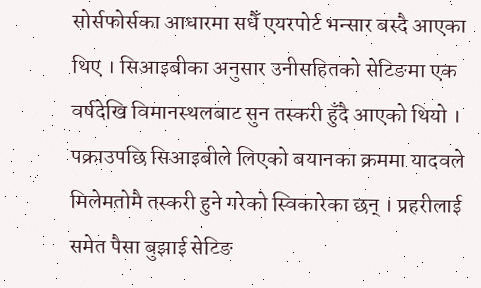सोर्सफोर्सका आधारमा सधैँ एयरपोर्ट भन्सार बस्दै आएका थिए । सिआइबीका अनुसार उनीसहितको सेटिङमा एक वर्षदेखि विमानस्थलबाट सुन तस्करी हुँदै आएको थियो । पक्राउपछि सिआइबीले लिएको बयानका क्रममा यादवले मिलेमतोमै तस्करी हुने गरेको स्विकारेका छन् । प्रहरीलाई समेत पैसा बुझाई सेटिङ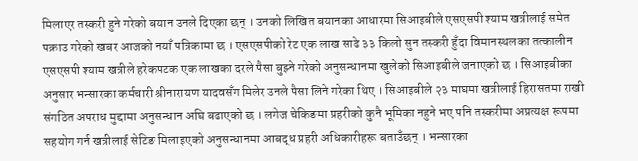मिलाएर तस्करी हुने गरेको बयान उनले दिएका छन् । उनको लिखित बयानका आधारमा सिआइबीले एसएसपी श्याम खत्रीलाई समेत पक्राउ गरेको खबर आजको नयाँ पत्रिकामा छ । एसएसपीको रेट एक लाख साढे ३३ किलो सुन तस्करी हुँदा विमानस्थलका तत्कालीन एसएसपी श्याम खत्रीले हरेकपटक एक लाखका दरले पैसा बुझ्ने गरेको अनुसन्धानमा खुलेको सिआइबीले जनाएको छ । सिआइबीका अनुसार भन्सारका कर्मचारी श्रीनारायण यादवसँग मिलेर उनले पैसा लिने गरेका थिए । सिआइबीले २३ माघमा खत्रीलाई हिरासतमा राखी संगठित अपराध मुद्दामा अनुसन्धान अघि बढाएको छ । लगेज चेकिङमा प्रहरीको कुनै भूमिका नहुने भए पनि तस्करीमा अप्रत्यक्ष रूपमा सहयोग गर्न खत्रीलाई सेटिङ मिलाइएको अनुसन्धानमा आबद्ध प्रहरी अधिकारीहरू बताउँछन् । भन्सारका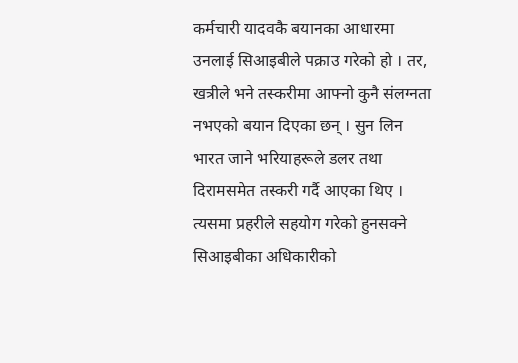कर्मचारी यादवकै बयानका आधारमा उनलाई सिआइबीले पक्राउ गरेको हो । तर, खत्रीले भने तस्करीमा आफ्नो कुनै संलग्नता नभएको बयान दिएका छन् । सुन लिन भारत जाने भरियाहरूले डलर तथा दिरामसमेत तस्करी गर्दै आएका थिए । त्यसमा प्रहरीले सहयोग गरेको हुनसक्ने सिआइबीका अधिकारीको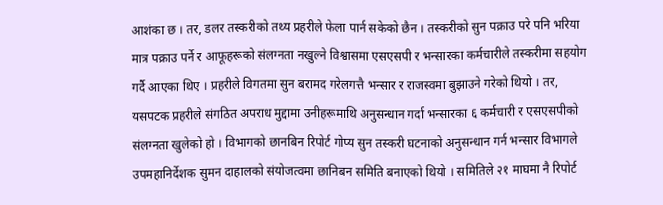आशंका छ । तर, डलर तस्करीको तथ्य प्रहरीले फेला पार्न सकेको छैन । तस्करीको सुन पक्राउ परे पनि भरिया मात्र पक्राउ पर्ने र आफूहरूको संलग्नता नखुल्ने विश्वासमा एसएसपी र भन्सारका कर्मचारीले तस्करीमा सहयोग गर्दै आएका थिए । प्रहरीले विगतमा सुन बरामद गरेलगत्तै भन्सार र राजस्वमा बुझाउने गरेको थियो । तर, यसपटक प्रहरीले संगठित अपराध मुद्दामा उनीहरूमाथि अनुसन्धान गर्दा भन्सारका ६ कर्मचारी र एसएसपीको संलग्नता खुलेको हो । विभागको छानबिन रिपोर्ट गोप्य सुन तस्करी घटनाको अनुसन्धान गर्न भन्सार विभागले उपमहानिर्देशक सुमन दाहालको संयोजत्वमा छानिबन समिति बनाएको थियो । समितिले २१ माघमा नै रिपोर्ट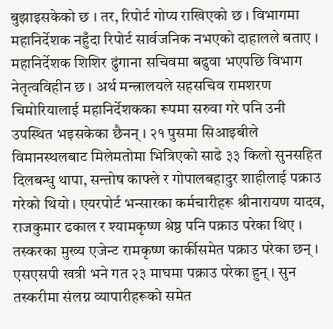बुझाइसकेको छ । तर, रिपोर्ट गोप्य राखिएको छ । विभागमा महानिर्देशक नहुँदा रिपोर्ट सार्वजनिक नभएको दाहालले बताए । महानिर्देशक शिशिर ढुंगाना सचिवमा बढुवा भएपछि विभाग नेतृत्वविहीन छ । अर्थ मन्त्रालयले सहसचिव रामशरण चिमोरियालाई महानिर्देशकका रूपमा सरुवा गरे पनि उनी उपस्थित भइसकेका छैनन् । २१ पुसमा सिआइबीले विमानस्थलबाट मिलेमतोमा भित्रिएको साढे ३३ किलो सुनसहित दिलबन्धु थापा, सन्तोष काफ्ले र गोपालबहादुर शाहीलाई पक्राउ गरेको थियो । एयरपोर्ट भन्सारका कर्मचारीहरू श्रीनारायण यादव, राजकुमार ढकाल र श्यामकृष्ण श्रेष्ठ पनि पक्राउ परेका थिए । तस्करका मुख्य एजेन्ट रामकृष्ण कार्कीसमेत पक्राउ परेका छन् । एसएसपी खत्री भने गत २३ माघमा पक्राउ परेका हुन् । सुन तस्करीमा संलग्न व्यापारीहरूको समेत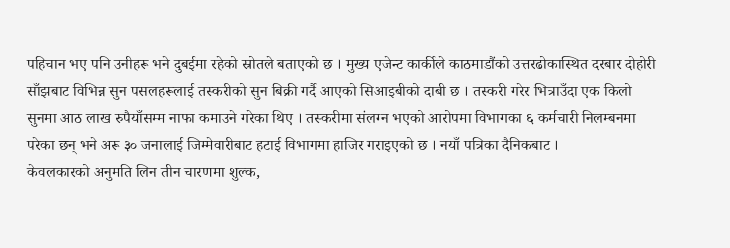पहिचान भए पनि उनीहरू भने दुबईमा रहेको स्रोतले बताएको छ । मुख्य एजेन्ट कार्कीले काठमाडौंको उत्तरढोकास्थित दरबार दोहोरी साँझबाट विभिन्न सुन पसलहरूलाई तस्करीको सुन बिक्री गर्दै आएको सिआइबीको दाबी छ । तस्करी गरेर भित्राउँदा एक किलो सुनमा आठ लाख रुपैयाँसम्म नाफा कमाउने गरेका थिए । तस्करीमा संलग्न भएको आरोपमा विभागका ६ कर्मचारी निलम्बनमा परेका छन् भने अरू ३० जनालाई जिम्मेवारीबाट हटाई विभागमा हाजिर गराइएको छ । नयाँ पत्रिका दैनिकबाट ।
केवलकारको अनुमति लिन तीन चारणमा शुल्क,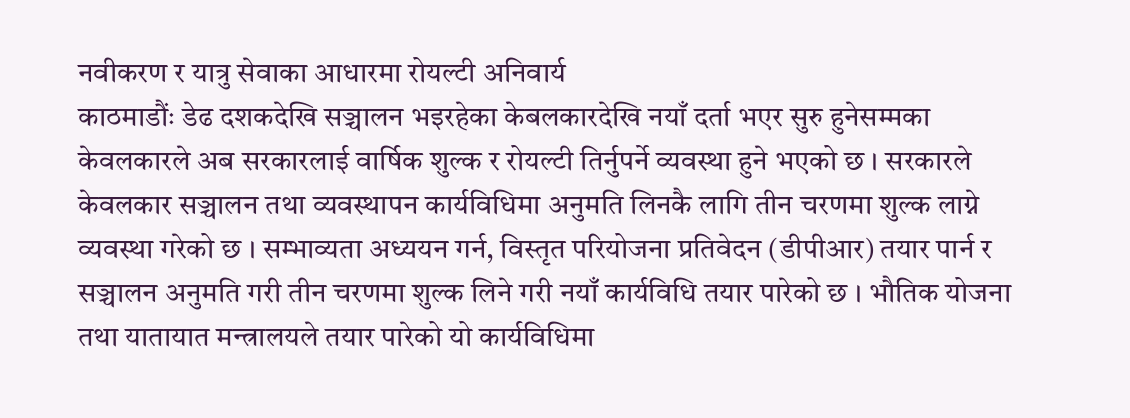नवीकरण र यात्रु सेवाका आधारमा रोयल्टी अनिवार्य
काठमाडौंः डेढ दशकदेखि सञ्चालन भइरहेका केबलकारदेखि नयाँ दर्ता भएर सुरु हुनेसम्मका केवलकारले अब सरकारलाई वार्षिक शुल्क र रोयल्टी तिर्नुपर्ने व्यवस्था हुने भएको छ । सरकारले केवलकार सञ्चालन तथा व्यवस्थापन कार्यविधिमा अनुमति लिनकै लागि तीन चरणमा शुल्क लाग्ने व्यवस्था गरेको छ । सम्भाव्यता अध्ययन गर्न, विस्तृत परियोजना प्रतिवेदन (डीपीआर) तयार पार्न र सञ्चालन अनुमति गरी तीन चरणमा शुल्क लिने गरी नयाँ कार्यविधि तयार पारेको छ । भौतिक योजना तथा यातायात मन्त्रालयले तयार पारेको यो कार्यविधिमा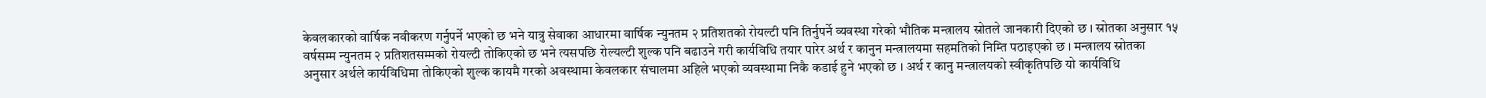केवलकारको वार्षिक नवीकरण गर्नुपर्ने भएको छ भने यात्रु सेवाका आधारमा वार्षिक न्युनतम २ प्रतिशतको रोयल्टी पनि तिर्नुपर्ने व्यवस्था गरेको भौतिक मन्त्रालय स्रोतले जानकारी दिएको छ । स्रोतका अनुसार १५ वर्षसम्म न्युनतम २ प्रतिशतसम्मको रोयल्टी तोकिएको छ भने त्यसपछि रोल्यल्टी शुल्क पनि बढाउने गरी कार्यविधि तयार पारेर अर्थ र कानुन मन्त्रालयमा सहमतिको निम्ति पठाइएको छ । मन्त्रालय स्रोतका अनुसार अर्थले कार्यविधिमा तोकिएको शुल्क कायमै गरको अवस्थामा केवलकार संचालमा अहिले भएको व्यवस्थामा निकै कडाई हुने भएको छ । अर्थ र कानु मन्त्रालयको स्वीकृतिपछि यो कार्यविधि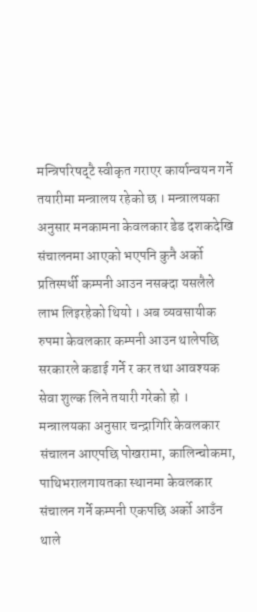मन्त्रिपरिषद्टै स्वीकृत गराएर कार्यान्वयन गर्ने तयारीमा मन्त्रालय रहेको छ । मन्त्रालयका अनुसार मनकामना केवलकार डेड दशकदेखि संचालनमा आएको भएपनि कुनै अर्को प्रतिस्पर्धी कम्पनी आउन नसक्दा यसलैले लाभ लिइरहेको थियो । अब व्यवसायीक रुपमा केवलकार कम्पनी आउन थालेपछि सरकारले कडाई गर्ने र कर तथा आवश्यक सेवा शुल्क लिने तयारी गरेको हो । मन्त्रालयका अनुसार चन्द्रागिरि केवलकार संचालन आएपछि पोखरामा, कालिन्चोकमा, पाथिभरालगायतका स्थानमा केवलकार संचालन गर्ने कम्पनी एकपछि अर्को आउँन थाले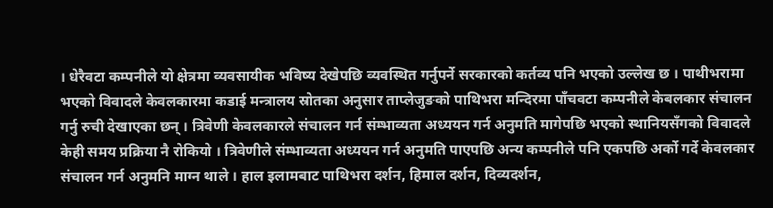। धेरैवटा कम्पनीले यो क्षेत्रमा व्यवसायीक भविष्य देखेपछि व्यवस्थित गर्नुपर्ने सरकारको कर्तव्य पनि भएको उल्लेख छ । पाथीभरामा भएको विवादले केवलकारमा कडाई मन्त्रालय स्रोतका अनुसार ताप्लेजुङको पाथिभरा मन्दिरमा पाँचवटा कम्पनीले केबलकार संचालन गर्नु रुची देखाएका छन् । त्रिवेणी केवलकारले संचालन गर्न संम्भाव्यता अध्ययन गर्न अनुमति मागेपछि भएको स्थानियसँगको विवादले केही समय प्रक्रिया नै रोकियो । त्रिवेणीले संम्भाव्यता अध्ययन गर्न अनुमति पाएपछि अन्य कम्पनीले पनि एकपछि अर्को गर्दे केवलकार संचालन गर्न अनुमनि माग्न थाले । हाल इलामबाट पाथिभरा दर्शन, हिमाल दर्शन, दिव्यदर्शन,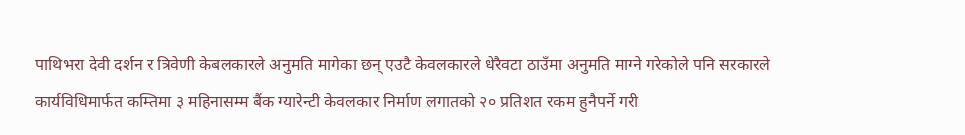पाथिभरा देवी दर्शन र त्रिवेणी केबलकारले अनुमति मागेका छन् एउटै केवलकारले धेरैवटा ठाउँमा अनुमति माग्ने गरेकोले पनि सरकारले कार्यविधिमार्फत कम्तिमा ३ महिनासम्म बैंक ग्यारेन्टी केवलकार निर्माण लगातको २० प्रतिशत रकम हुनैपर्ने गरी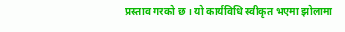प्रस्ताव गरको छ । यो कार्यविधि स्वीकृत भएमा झोलामा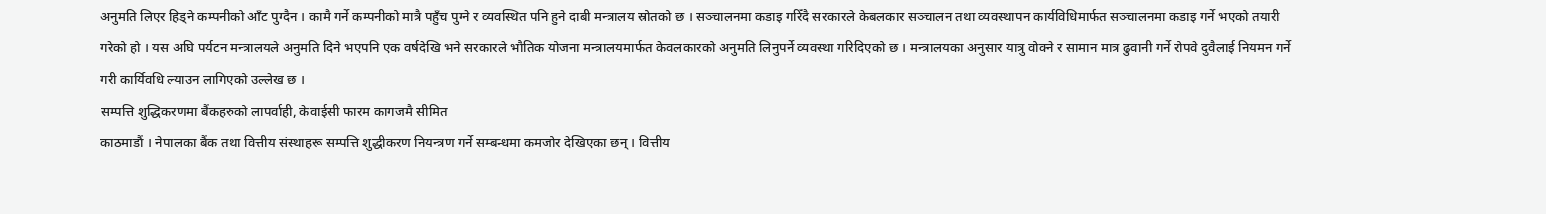अनुमति लिएर हिड्ने कम्पनीको आँट पुग्दैन । कामै गर्ने कम्पनीको मात्रै पहुँच पुग्ने र व्यवस्थित पनि हुने दाबी मन्त्रालय स्रोतको छ । सञ्चालनमा कडाइ गरिँदै सरकारले केबलकार सञ्चालन तथा व्यवस्थापन कार्यविधिमार्फत सञ्चालनमा कडाइ गर्ने भएको तयारी गरेको हो । यस अघि पर्यटन मन्त्रालयले अनुमति दिने भएपनि एक वर्षदेखि भने सरकारले भौतिक योजना मन्त्रालयमार्फत केवलकारको अनुमति लिनुपर्ने व्यवस्था गरिदिएको छ । मन्त्रालयका अनुसार यात्रु वोक्ने र सामान मात्र ढुवानी गर्ने रोपवे दुवैलाई नियमन गर्ने गरी कार्यिवधि ल्याउन लागिएको उल्लेख छ ।
सम्पत्ति शुद्धिकरणमा बैंकहरुको लापर्वाही, केवाईसी फारम कागजमै सीमित
काठमाडौं । नेपालका बैंक तथा वित्तीय संस्थाहरू सम्पत्ति शुद्धीकरण नियन्त्रण गर्ने सम्बन्धमा कमजोर देखिएका छन् । वित्तीय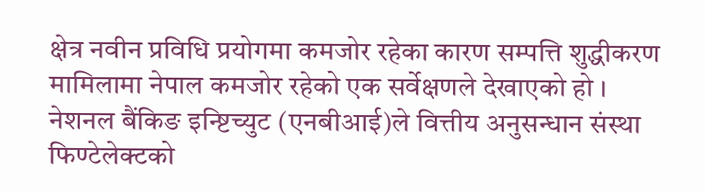क्षेत्र नवीन प्रविधि प्रयोगमा कमजोर रहेका कारण सम्पत्ति शुद्धीकरण मामिलामा नेपाल कमजोर रहेको एक सर्वेक्षणले देखाएको हो । नेशनल बैंकिङ इन्ष्टिच्युट (एनबीआई)ले वित्तीय अनुसन्धान संस्था फिण्टेलेक्टको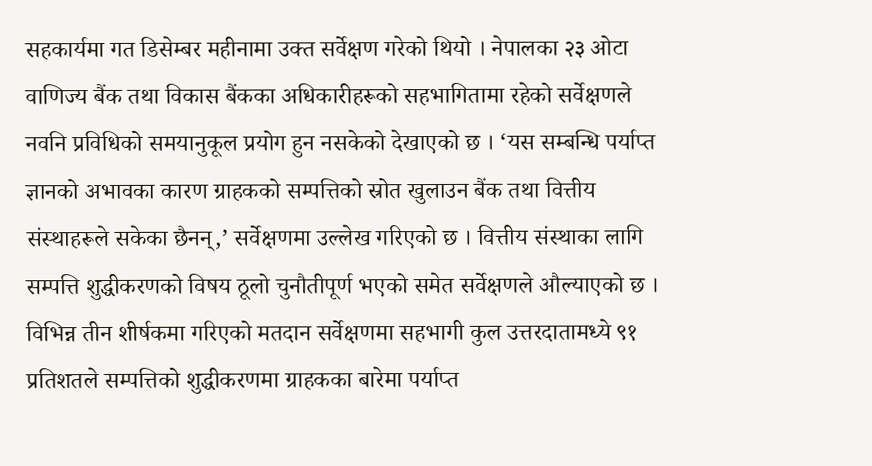सहकार्यमा गत डिसेम्बर महीनामा उक्त सर्वेक्षण गरेको थियो । नेपालका २३ ओटा वाणिज्य बैंक तथा विकास बैंकका अधिकारीहरूको सहभागितामा रहेको सर्वेक्षणले नवनि प्रविधिको समयानुकूल प्रयोग हुन नसकेको देखाएको छ । ‘यस सम्बन्धि पर्याप्त ज्ञानको अभावका कारण ग्राहकको सम्पत्तिको स्रोत खुलाउन बैंक तथा वित्तीय संस्थाहरूले सकेका छैनन्,’ सर्वेक्षणमा उल्लेख गरिएको छ । वित्तीय संस्थाका लागि सम्पत्ति शुद्धीकरणको विषय ठूलो चुनौतीपूर्ण भएको समेत सर्वेक्षणले औल्याएको छ । विभिन्न तीन शीर्षकमा गरिएको मतदान सर्वेक्षणमा सहभागी कुल उत्तरदातामध्ये ९१ प्रतिशतले सम्पत्तिको शुद्धीकरणमा ग्राहकका बारेमा पर्याप्त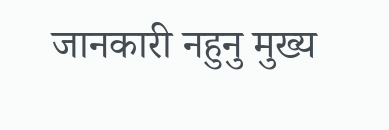जानकारी नहुनु मुख्य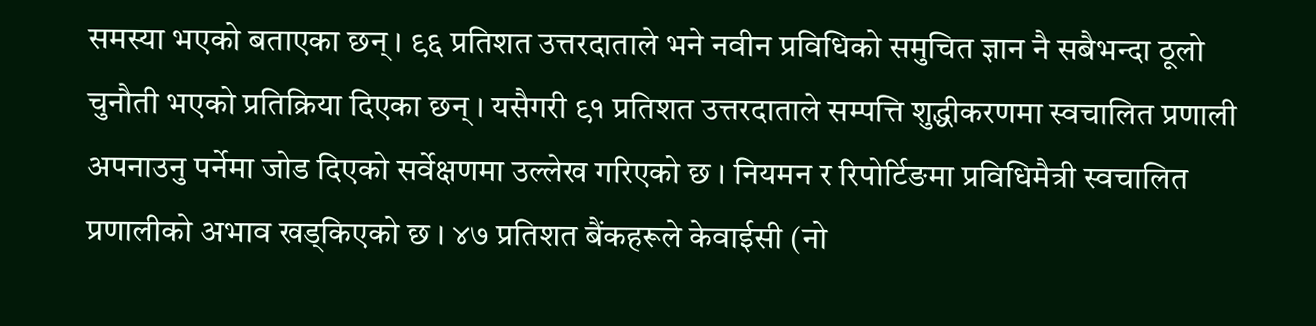समस्या भएको बताएका छन् । ९६ प्रतिशत उत्तरदाताले भने नवीन प्रविधिको समुचित ज्ञान नै सबैभन्दा ठूलो चुनौती भएको प्रतिक्रिया दिएका छन् । यसैगरी ९१ प्रतिशत उत्तरदाताले सम्पत्ति शुद्धीकरणमा स्वचालित प्रणाली अपनाउनु पर्नेमा जोड दिएको सर्वेक्षणमा उल्लेख गरिएको छ । नियमन र रिपोर्टिङमा प्रविधिमैत्री स्वचालित प्रणालीको अभाव खड्किएको छ । ४७ प्रतिशत बैंकहरूले केवाईसी (नो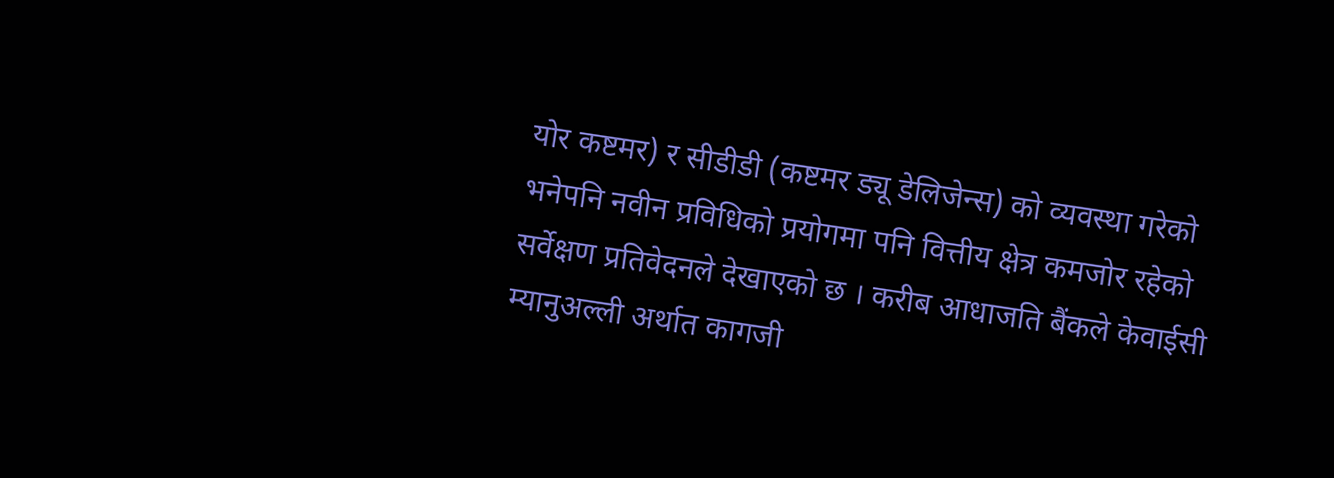योर कष्टमर) र सीडीडी (कष्टमर ड्यू डेलिजेन्स) को व्यवस्था गरेको भनेपनि नवीन प्रविधिको प्रयोगमा पनि वित्तीय क्षेत्र कमजोर रहेको सर्वेक्षण प्रतिवेदनले देखाएको छ । करीब आधाजति बैंकले केवाईसी म्यानुअल्ली अर्थात कागजी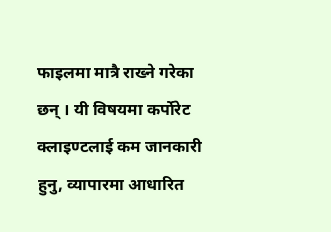फाइलमा मात्रै राख्ने गरेका छन् । यी विषयमा कर्पोरेट क्लाइण्टलाई कम जानकारी हुनु, व्यापारमा आधारित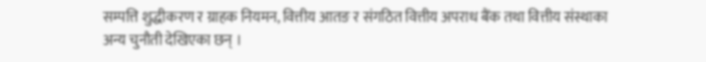सम्पत्ति शुद्धीकरण र ग्राहक नियमन, वित्तीय आतङ र संगठित वित्तीय अपराध बैंक तथा वित्तीय संस्थाका अन्य चुनौती देखिएका छन् ।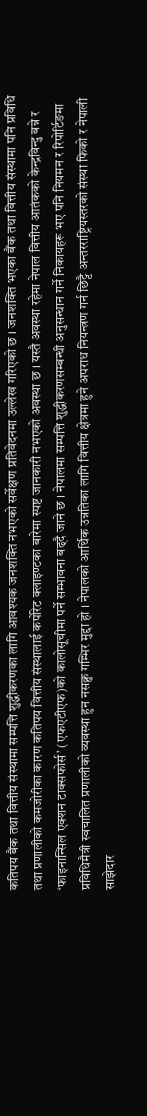कतिपय बैंक तथा वित्तीय संस्थामा सम्पत्ति शुद्धीकरणका लागि आवश्यक जनशक्ति नभएको सर्वेक्षण प्रतिवेदनमा उल्लेख गरिएको छ । जनशक्ति भएका बैंक तथा वित्तीय संस्थामा पनि प्रविधि तथा प्रणालीको कमजोरीका कारण कतिपय वित्तीय संस्थालाई कर्पोरेट क्लाइण्टका बारेमा स्पष्ट जानकारी नभएको अवस्था छ । यस्तै अवस्था रहेमा नेपाल वित्तीय आतंकको केन्द्रविन्दु बन्ने र ‘फाइनान्सिल एक्शन टाक्सफोर्स’ (एफएटीएफ)को कालोसूचीमा पर्ने सम्भावना बढ्दै जाने छ । नेपालमा सम्पत्ति शुद्धीकरणसम्बन्धी अनुसन्धान गर्ने निकायहरू भए पनि नियमन र रिपोर्टिङमा प्रविधिमैत्री स्वचालित प्रणालीको व्यवस्था हुन नसक्नु गम्भिर मुद्दा हो । नेपालको आर्थिक उन्नतिका लागि वित्तीय क्षेत्रमा हुने अपराध नियन्त्रण गर्न छिट्टै अन्तरराष्ट्रियस्तरको संस्था फिको र नेपाली साझेदार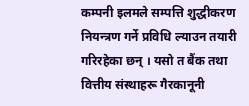कम्पनी इलमले सम्पत्ति शुद्धीकरण नियन्त्रण गर्ने प्रविधि ल्याउन तयारी गरिरहेका छन् । यसो त बैंक तथा वित्तीय संस्थाहरू गैरकानूनी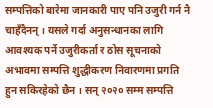सम्पत्तिको बारेमा जानकारी पाए पनि उजुरी गर्न नै चाहँदैनन् । यसले गर्दा अनुसन्धानका लागि आवश्यक पर्ने उजुरीकर्ता र ठोस सूचनाको अभावमा सम्पत्ति शुद्धीकरण निवारणमा प्रगति हुन सकिरहेको छैन । सन् २०२० सम्म सम्पत्ति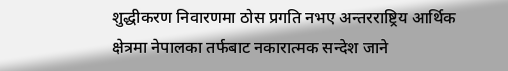शुद्धीकरण निवारणमा ठोस प्रगति नभए अन्तरराष्ट्रिय आर्थिक क्षेत्रमा नेपालका तर्फबाट नकारात्मक सन्देश जाने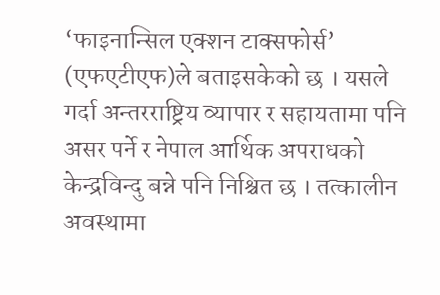‘फाइनान्सिल एक्शन टाक्सफोर्स’ (एफएटीएफ)ले बताइसकेको छ । यसले गर्दा अन्तरराष्ट्रिय व्यापार र सहायतामा पनि असर पर्ने र नेपाल आर्थिक अपराधको केन्द्रविन्दु बन्ने पनि निश्चित छ । तत्कालीन अवस्थामा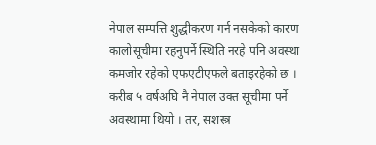नेपाल सम्पत्ति शुद्धीकरण गर्न नसकेको कारण कालोसूचीमा रहनुपर्ने स्थिति नरहे पनि अवस्था कमजोर रहेको एफएटीएफले बताइरहेको छ । करीब ५ वर्षअघि नै नेपाल उक्त सूचीमा पर्ने अवस्थामा थियो । तर, सशस्त्र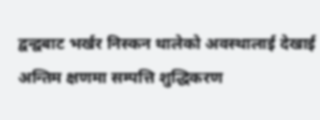द्वन्द्वबाट भर्खर निस्कन थालेको अवस्थालाई देखाई अन्तिम क्षणमा सम्पत्ति शुद्धिकरण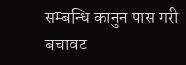सम्बन्धि कानुन पास गरी बचावट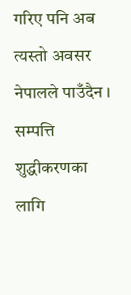गरिए पनि अब त्यस्तो अवसर नेपालले पाउँदैन । सम्पत्ति शुद्धीकरणका लागि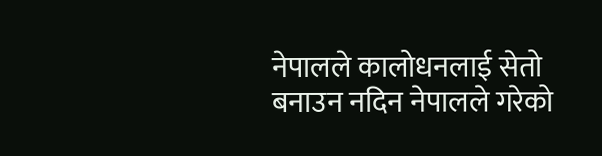नेपालले कालोधनलाई सेतो बनाउन नदिन नेपालले गरेको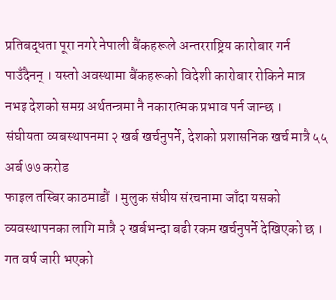प्रतिबद्धता पूरा नगरे नेपाली बैंकहरूले अन्तरराष्ट्रिय कारोबार गर्न पाउँदैनन् । यस्तो अवस्थामा बैंकहरूको विदेशी कारोबार रोकिने मात्र नभइ देशको समग्र अर्थतन्त्रमा नै नकारात्मक प्रभाव पर्न जान्छ ।
संघीयता व्यबस्थापनमा २ खर्ब खर्चनुपर्ने, देशको प्रशासनिक खर्च मात्रै ५५ अर्ब ७७ करोड
फाइल तस्बिर काठमाडौं । मुलुक संघीय संरचनामा जाँदा यसको व्यवस्थापनका लागि मात्रै २ खर्बभन्दा बढी रकम खर्चनुपर्ने देखिएको छ । गत वर्ष जारी भएको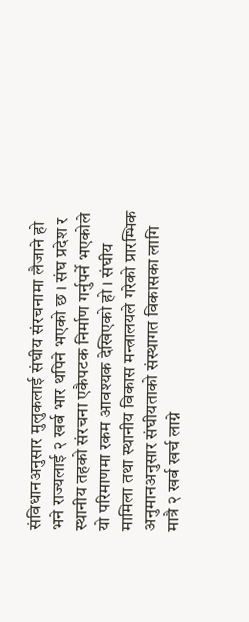संविधानअनुसार मुलुकलाई संघीय संरचनामा लैजाने हो भने राज्यलाई २ खर्ब भार थपिने भएको छ । संघ प्रदेश र स्थानीय तहको संरचना एकैपटक निर्माण गर्नुपर्ने भएकोले यो परिमाणमा रकम आवश्यक देखिएको हो । संघीय मामिला तथा स्थानीय विकास मन्त्रालयले गरेको प्रारम्भिक अनुमानअनुसार संघीयताको संस्थागत विकासका लागि मात्रै २ खर्ब खर्च लाग्ने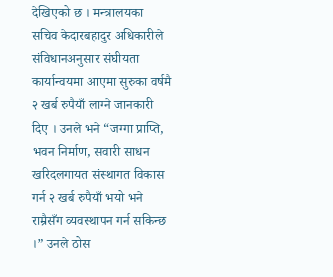देखिएको छ । मन्त्रालयका सचिव केदारबहादुर अधिकारीले संविधानअनुसार संघीयता कार्यान्वयमा आएमा सुरुका वर्षमै २ खर्ब रुपैयाँ लाग्ने जानकारी दिए । उनले भने “जग्गा प्राप्ति, भवन निर्माण, सवारी साधन खरिदलगायत संस्थागत विकास गर्न २ खर्ब रुपैयाँ भयो भने राम्रैसँग व्यवस्थापन गर्न सकिन्छ ।” उनले ठोस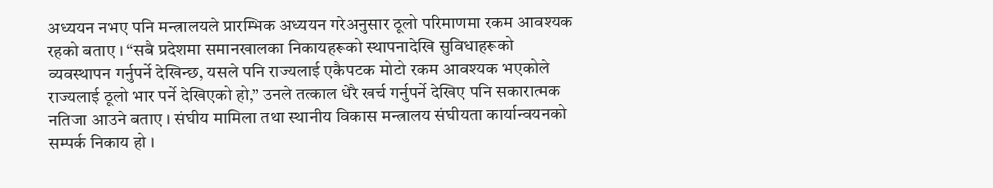अध्ययन नभए पनि मन्त्रालयले प्रारम्भिक अध्ययन गरेअनुसार ठूलो परिमाणमा रकम आवश्यक रहको बताए । “सबै प्रदेशमा समानखालका निकायहरूको स्थापनादेखि सुविधाहरूको व्यवस्थापन गर्नुपर्ने देखिन्छ, यसले पनि राज्यलाई एकैपटक मोटो रकम आवश्यक भएकोले राज्यलाई ठूलो भार पर्ने देखिएको हो,” उनले तत्काल धेरै खर्च गर्नुपर्ने देखिए पनि सकारात्मक नतिजा आउने बताए । संघीय मामिला तथा स्थानीय विकास मन्त्रालय संघीयता कार्यान्वयनको सम्पर्क निकाय हो ।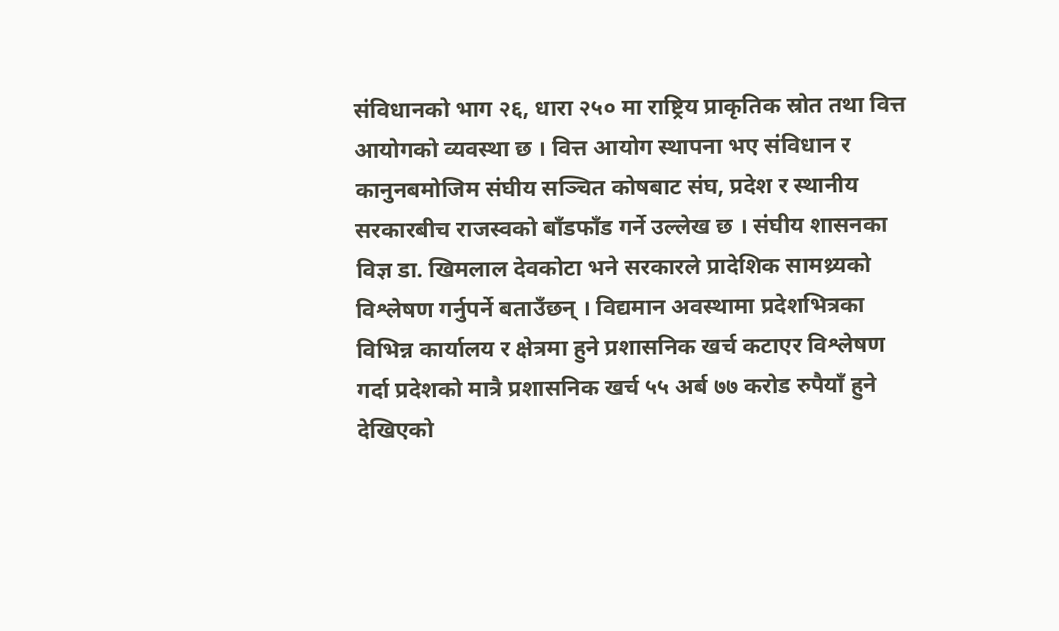संविधानको भाग २६, धारा २५० मा राष्ट्रिय प्राकृतिक स्रोत तथा वित्त आयोगको व्यवस्था छ । वित्त आयोग स्थापना भए संविधान र कानुनबमोजिम संघीय सञ्चित कोषबाट संघ, प्रदेश र स्थानीय सरकारबीच राजस्वको बाँडफाँड गर्ने उल्लेख छ । संघीय शासनका विज्ञ डा. खिमलाल देवकोटा भने सरकारले प्रादेशिक सामथ्र्यको विश्लेषण गर्नुपर्ने बताउँछन् । विद्यमान अवस्थामा प्रदेशभित्रका विभिन्न कार्यालय र क्षेत्रमा हुने प्रशासनिक खर्च कटाएर विश्लेषण गर्दा प्रदेशको मात्रै प्रशासनिक खर्च ५५ अर्ब ७७ करोड रुपैयाँ हुने देखिएको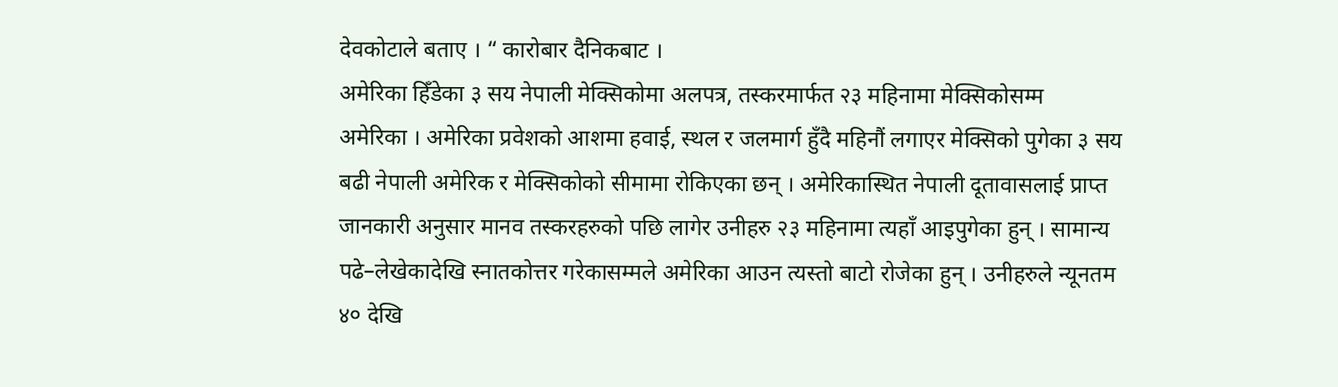देवकोटाले बताए । “ कारोबार दैनिकबाट ।
अमेरिका हिँडेका ३ सय नेपाली मेक्सिकोमा अलपत्र, तस्करमार्फत २३ महिनामा मेक्सिकोसम्म
अमेरिका । अमेरिका प्रवेशको आशमा हवाई, स्थल र जलमार्ग हुँदै महिनौं लगाएर मेक्सिको पुगेका ३ सय बढी नेपाली अमेरिक र मेक्सिकोको सीमामा रोकिएका छन् । अमेरिकास्थित नेपाली दूतावासलाई प्राप्त जानकारी अनुसार मानव तस्करहरुको पछि लागेर उनीहरु २३ महिनामा त्यहाँ आइपुगेका हुन् । सामान्य पढे–लेखेकादेखि स्नातकोत्तर गरेकासम्मले अमेरिका आउन त्यस्तो बाटो रोजेका हुन् । उनीहरुले न्यूनतम ४० देखि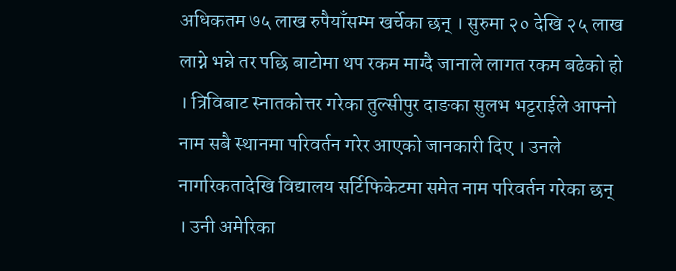अधिकतम ७५ लाख रुपैयाँसम्म खर्चेका छन् । सुरुमा २० देखि २५ लाख लाग्ने भन्ने तर पछि बाटोमा थप रकम माग्दै जानाले लागत रकम बढेको हो । त्रिविबाट स्नातकोत्तर गरेका तुल्सीपुर दाङका सुलभ भट्टराईले आफ्नो नाम सबै स्थानमा परिवर्तन गरेर आएको जानकारी दिए । उनले नागरिकतादेखि विद्यालय सर्टिफिकेटमा समेत नाम परिवर्तन गरेका छन् । उनी अमेरिका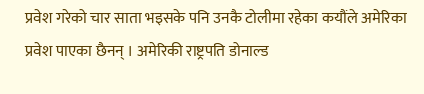प्रवेश गरेको चार साता भइसके पनि उनकै टोलीमा रहेका कयौंले अमेरिका प्रवेश पाएका छैनन् । अमेरिकी राष्ट्रपति डोनाल्ड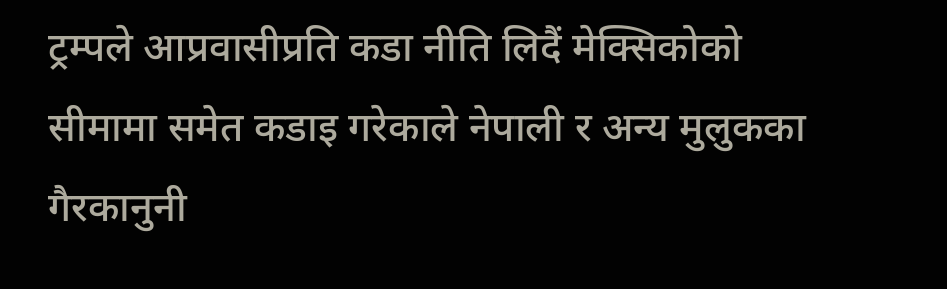ट्रम्पले आप्रवासीप्रति कडा नीति लिदैं मेक्सिकोको सीमामा समेत कडाइ गरेकाले नेपाली र अन्य मुलुकका गैरकानुनी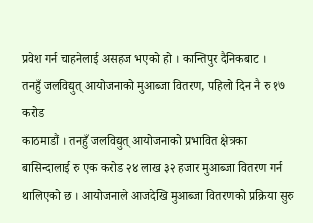प्रवेश गर्न चाहनेलाई असहज भएको हो । कान्तिपुर दैनिकबाट ।
तनहुँ जलविद्युत् आयोजनाको मुआब्जा वितरण, पहिलो दिन नै रु १७ करोड
काठमाडौं । तनहुँ जलविद्युत् आयोजनाको प्रभावित क्षेत्रका बासिन्दालाई रु एक करोड २४ लाख ३२ हजार मुआब्जा वितरण गर्न थालिएको छ । आयोजनाले आजदेखि मुआब्जा वितरणको प्रक्रिया सुरु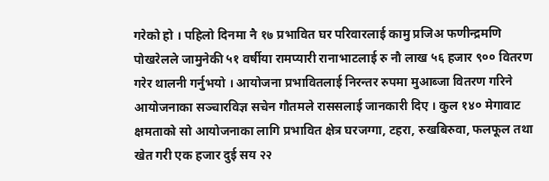गरेको हो । पहिलो दिनमा नै १७ प्रभावित घर परिवारलाई कामु प्रजिअ फणीन्द्रमणि पोखरेलले जामुनेकी ५१ वर्षीया रामप्यारी रानाभाटलाई रु नौ लाख ५६ हजार ९०० वितरण गरेर थालनी गर्नुभयो । आयोजना प्रभावितलाई निरन्तर रुपमा मुआब्जा वितरण गरिने आयोजनाका सञ्चारविज्ञ सचेन गौतमले राससलाई जानकारी दिए । कुल १४० मेगावाट क्षमताको सो आयोजनाका लागि प्रभावित क्षेत्र घरजग्गा, टहरा, रुखबिरुवा, फलफूल तथा खेत गरी एक हजार दुई सय २२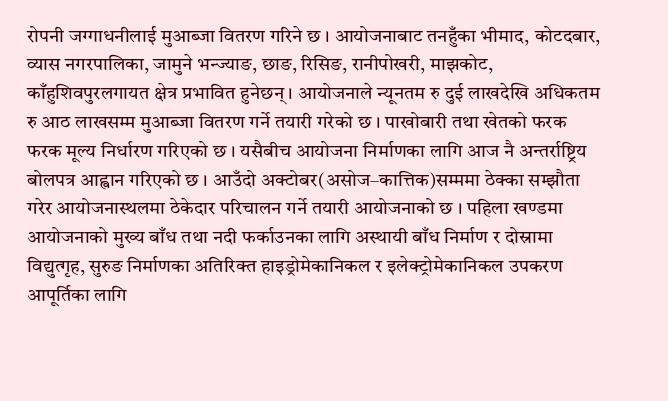रोपनी जग्गाधनीलाई मुआब्जा वितरण गरिने छ । आयोजनाबाट तनहुँका भीमाद, कोटदबार, व्यास नगरपालिका, जामुने भन्ज्याङ, छाङ, रिसिङ, रानीपोखरी, माझकोट, काँहुशिवपुरलगायत क्षेत्र प्रभावित हुनेछन् । आयोजनाले न्यूनतम रु दुई लाखदेखि अधिकतम रु आठ लाखसम्म मुआब्जा वितरण गर्ने तयारी गरेको छ । पाखोबारी तथा खेतको फरक फरक मूल्य निर्धारण गरिएको छ । यसैबीच आयोजना निर्माणका लागि आज नै अन्तर्राष्ट्रिय बोलपत्र आह्वान गरिएको छ । आउँदो अक्टोबर(असोज–कात्तिक)सम्ममा ठेक्का सम्झौता गरेर आयोजनास्थलमा ठेकेदार परिचालन गर्ने तयारी आयोजनाको छ । पहिला खण्डमा आयोजनाको मुख्य बाँध तथा नदी फर्काउनका लागि अस्थायी बाँध निर्माण र दोस्रामा विद्युत्गृह, सुरुङ निर्माणका अतिरिक्त हाइड्रोमेकानिकल र इलेक्ट्रोमेकानिकल उपकरण आपूर्तिका लागि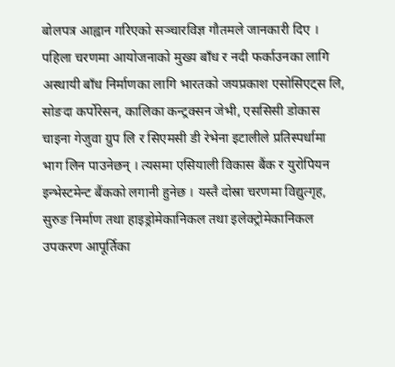बोलपत्र आह्वान गरिएको सञ्चारविज्ञ गौतमले जानकारी दिए । पहिला चरणमा आयोजनाको मुख्य बाँध र नदी फर्काउनका लागि अस्थायी बाँध निर्माणका लागि भारतको जयप्रकाश एसोसिएट्स लि, सोङदा कर्पोरेसन, कालिका कन्ट्रक्सन जेभी, एससिसी डोकास चाइना गेजुवा ग्रुप लि र सिएमसी डी रेभेना इटालीले प्रतिस्पर्धामा भाग लिन पाउनेछन् । त्यसमा एसियाली विकास बैंक र युरोपियन इन्भेस्टमेन्ट बैंकको लगानी हुनेछ । यस्तै दोस्रा चरणमा विद्युत्गृह, सुरुङ निर्माण तथा हाइड्रोमेकानिकल तथा इलेक्ट्रोमेकानिकल उपकरण आपूर्तिका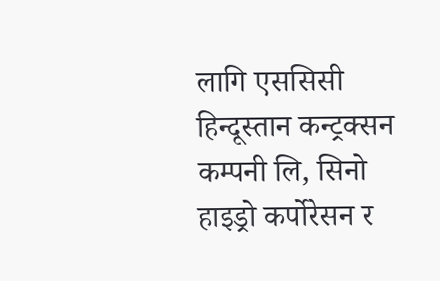लागि एससिसी हिन्दूस्तान कन्ट्रक्सन कम्पनी लि, सिनो हाइड्रो कर्पोरेसन र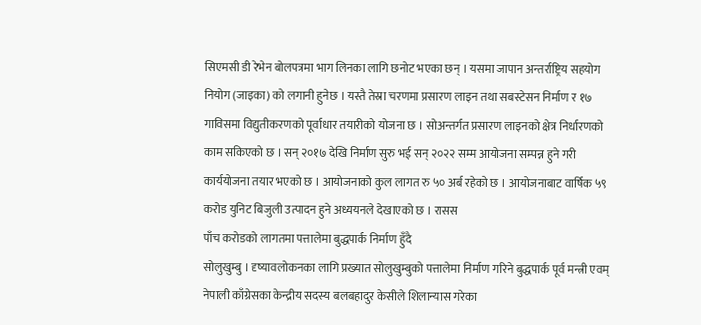सिएमसी डी रेभेन बोलपत्रमा भाग लिनका लागि छनोट भएका छन् । यसमा जापान अन्तर्राष्ट्रिय सहयोग नियोग (जाइका) को लगानी हुनेछ । यस्तै तेस्रा चरणमा प्रसारण लाइन तथा सबस्टेसन निर्माण र १७ गाविसमा विद्युतीकरणको पूर्वाधार तयारीको योजना छ । सोअन्तर्गत प्रसारण लाइनको क्षेत्र निर्धारणको काम सकिएको छ । सन् २०१७ देखि निर्माण सुरु भई सन् २०२२ सम्म आयोजना सम्पन्न हुने गरी कार्ययोजना तयार भएको छ । आयोजनाको कुल लागत रु ५० अर्ब रहेको छ । आयोजनाबाट वार्षिक ५९ करोड युनिट बिजुली उत्पादन हुने अध्ययनले देखाएको छ । रासस
पाँच करोडको लागतमा पत्तालेमा बुद्धपार्क निर्माण हुँदै
सोलुखुम्बु । दृष्यावलोकनका लागि प्रख्यात सोलुखुम्बुको पत्तालेमा निर्माण गरिने बुद्धपार्क पूर्व मन्त्री एवम् नेपाली काँग्रेसका केन्द्रीय सदस्य बलबहादुर केसीले शिलान्यास गरेका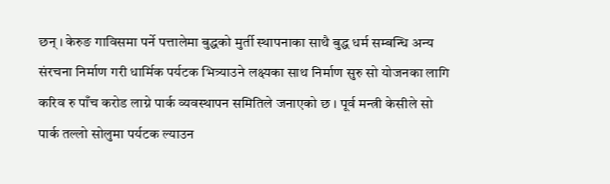छन् । केरुङ गाविसमा पर्ने पत्तालेमा बुद्धको मुर्ती स्थापनाका साथै बुद्ध धर्म सम्बन्धि अन्य संरचना निर्माण गरी धार्मिक पर्यटक भित्र्याउने लक्ष्यका साथ निर्माण सुरु सो योजनका लागि करिव रु पाँच करोड लाग्ने पार्क व्यवस्थापन समितिले जनाएको छ । पूर्व मन्त्री केसीले सो पार्क तल्लो सोलुमा पर्यटक ल्याउन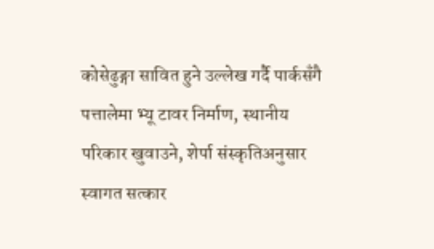कोसेढुङ्गा सावित हुने उल्लेख गर्दै पार्कसँगै पत्तालेमा भ्यू टावर निर्माण, स्थानीय परिकार खुवाउने, शेर्पा संस्कृतिअनुसार स्वागत सत्कार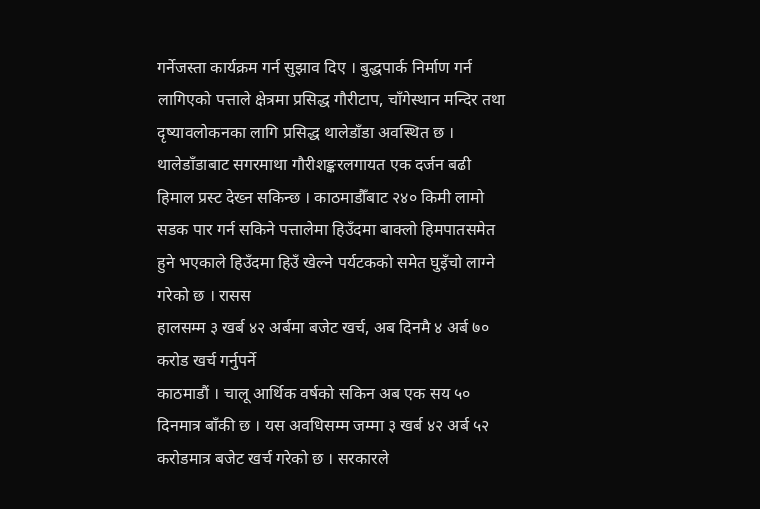गर्नेजस्ता कार्यक्रम गर्न सुझाव दिए । बुद्धपार्क निर्माण गर्न लागिएको पत्ताले क्षेत्रमा प्रसिद्ध गौरीटाप, चाँगेस्थान मन्दिर तथा दृष्यावलोकनका लागि प्रसिद्ध थालेडाँडा अवस्थित छ । थालेडाँडाबाट सगरमाथा गौरीशङ्करलगायत एक दर्जन बढी हिमाल प्रस्ट देख्न सकिन्छ । काठमाडौँबाट २४० किमी लामो सडक पार गर्न सकिने पत्तालेमा हिउँदमा बाक्लो हिमपातसमेत हुने भएकाले हिउँदमा हिउँ खेल्ने पर्यटकको समेत घुइँचो लाग्ने गरेको छ । रासस
हालसम्म ३ खर्ब ४२ अर्बमा बजेट खर्च, अब दिनमै ४ अर्ब ७० करोड खर्च गर्नुपर्ने
काठमाडौं । चालू आर्थिक वर्षको सकिन अब एक सय ५० दिनमात्र बाँकी छ । यस अवधिसम्म जम्मा ३ खर्ब ४२ अर्ब ५२ करोडमात्र बजेट खर्च गरेको छ । सरकारले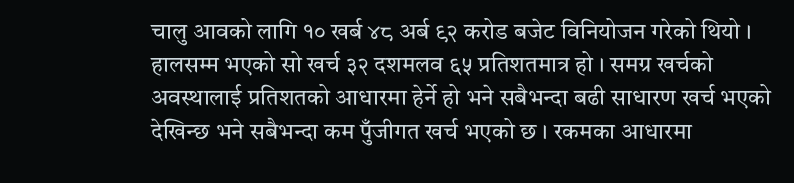चालु आवको लागि १० खर्ब ४८ अर्ब ९२ करोड बजेट विनियोजन गरेको थियो । हालसम्म भएको सो खर्च ३२ दशमलव ६५ प्रतिशतमात्र हो । समग्र खर्चको अवस्थालाई प्रतिशतको आधारमा हेर्ने हो भने सबैभन्दा बढी साधारण खर्च भएको देखिन्छ भने सबैभन्दा कम पुँजीगत खर्च भएको छ । रकमका आधारमा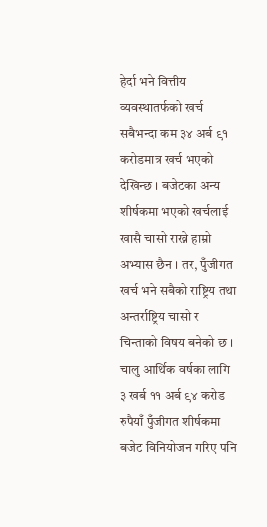हेर्दा भने वित्तीय व्यवस्थातर्फको खर्च सबैभन्दा कम ३४ अर्ब ९१ करोडमात्र खर्च भएको देखिन्छ । बजेटका अन्य शीर्षकमा भएको खर्चलाई खासै चासो राख्ने हाम्रो अभ्यास छैन । तर, पुँजीगत खर्च भने सबैको राष्ट्रिय तथा अन्तर्राष्ट्रिय चासो र चिन्ताको विषय बनेको छ । चालु आर्थिक वर्षका लागि ३ खर्ब ११ अर्ब ९४ करोड रुपैयाँ पुँजीगत शीर्षकमा बजेट विनियोजन गरिए पनि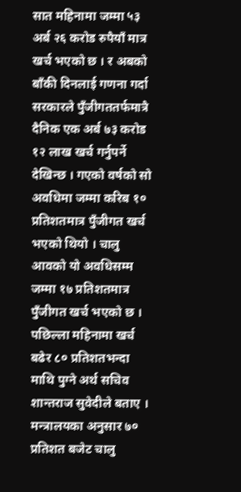सात महिनामा जम्मा ५३ अर्ब २६ करोड रुपैयाँ मात्र खर्च भएको छ । र अबको बाँकी दिनलाई गणना गर्दा सरकारले पुँजीगततर्फमात्रै दैनिक एक अर्ब ७३ करोड १२ लाख खर्च गर्नुपर्ने देखिन्छ । गएको वर्षको सो अवधिमा जम्मा करिब १० प्रतिशतमात्र पुँजीगत खर्च भएको थियो । चालु आवको यो अवधिसम्म जम्मा १७ प्रतिशतमात्र पुँजीगत खर्च भएको छ । पछिल्ला महिनामा खर्च बढेर ८० प्रतिशतभन्दा माथि पुग्ने अर्थ सचिव शान्तराज सुवेदीले बताए । मन्त्रालयका अनुसार ७० प्रतिशत बजेट चालु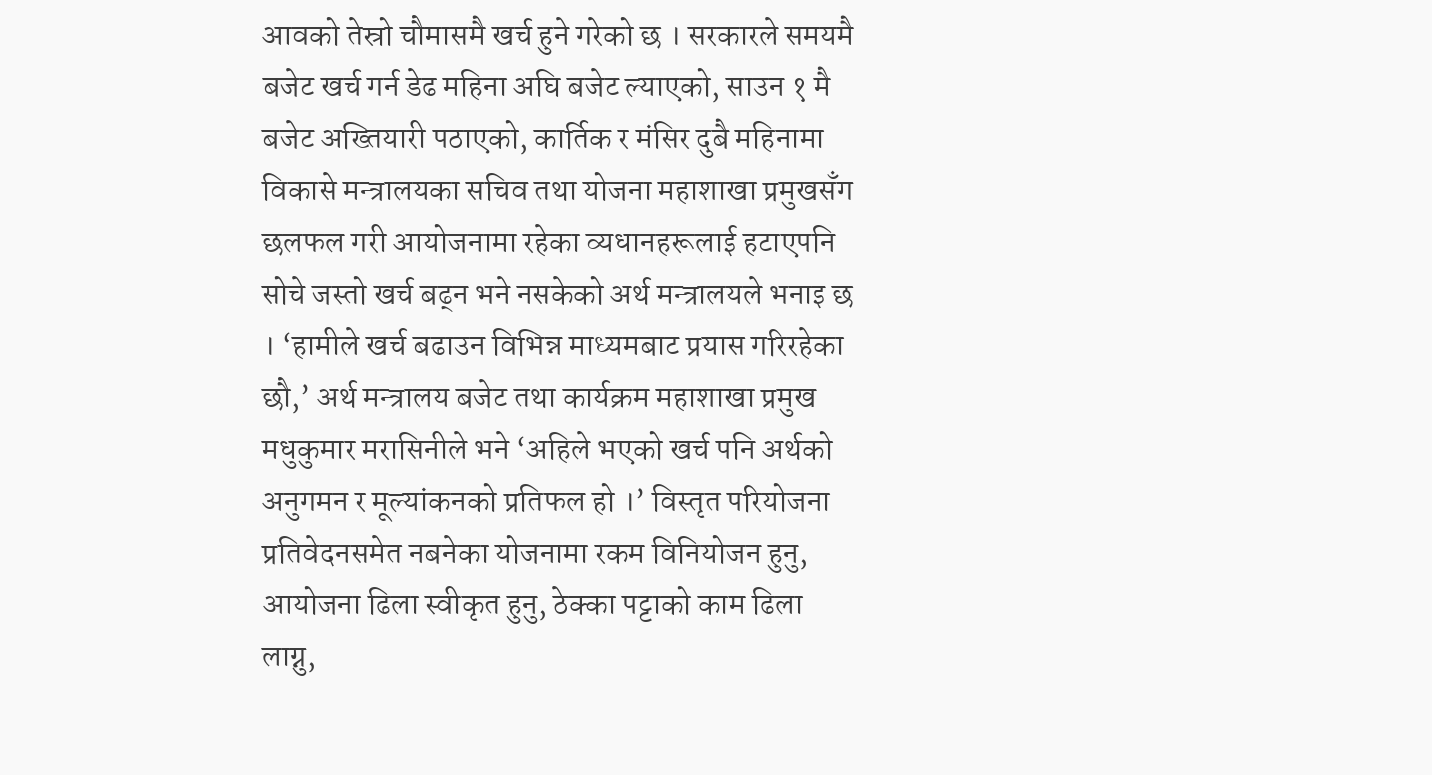आवको तेस्रो चौमासमै खर्च हुने गरेको छ । सरकारले समयमै बजेट खर्च गर्न डेढ महिना अघि बजेट ल्याएको, साउन १ मै बजेट अख्तियारी पठाएको, कार्तिक र मंसिर दुबै महिनामा विकासे मन्त्रालयका सचिव तथा योजना महाशाखा प्रमुखसँग छलफल गरी आयोजनामा रहेका व्यधानहरूलाई हटाएपनि सोचे जस्तो खर्च बढ्न भने नसकेको अर्थ मन्त्रालयले भनाइ छ । ‘हामीले खर्च बढाउन विभिन्न माध्यमबाट प्रयास गरिरहेका छौ,’ अर्थ मन्त्रालय बजेट तथा कार्यक्रम महाशाखा प्रमुख मधुकुमार मरासिनीले भने ‘अहिले भएको खर्च पनि अर्थको अनुगमन र मूल्यांकनको प्रतिफल हो ।’ विस्तृत परियोजना प्रतिवेदनसमेत नबनेका योजनामा रकम विनियोजन हुनु, आयोजना ढिला स्वीकृत हुनु, ठेक्का पट्टाको काम ढिला लाग्नु,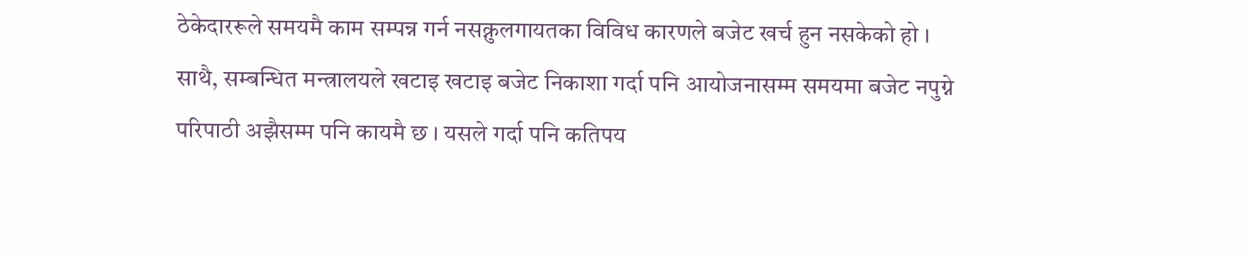ठेकेदाररूले समयमै काम सम्पन्न गर्न नसक्नुलगायतका विविध कारणले बजेट खर्च हुन नसकेको हो । साथै, सम्बन्धित मन्त्रालयले खटाइ खटाइ बजेट निकाशा गर्दा पनि आयोजनासम्म समयमा बजेट नपुग्ने परिपाठी अझैसम्म पनि कायमै छ । यसले गर्दा पनि कतिपय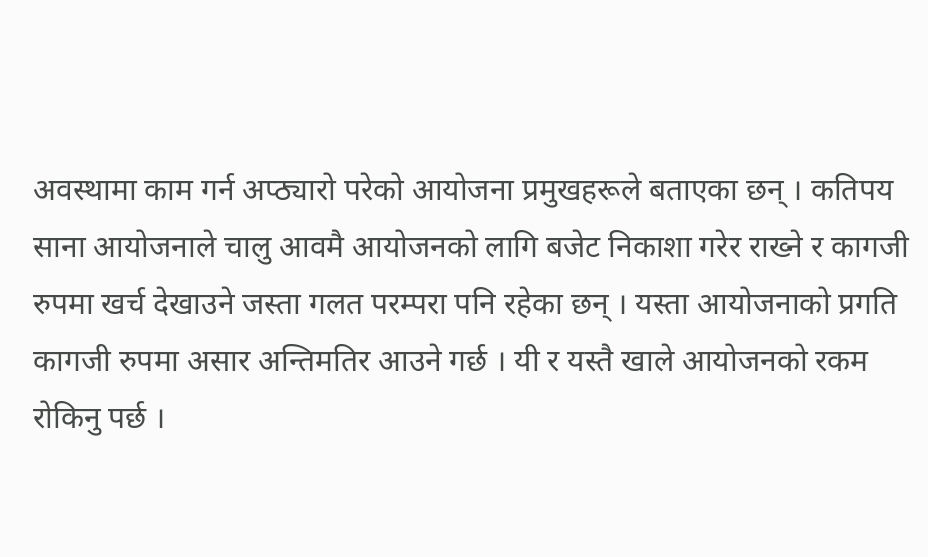अवस्थामा काम गर्न अप्ठ्यारो परेको आयोजना प्रमुखहरूले बताएका छन् । कतिपय साना आयोजनाले चालु आवमै आयोजनको लागि बजेट निकाशा गरेर राख्ने र कागजी रुपमा खर्च देखाउने जस्ता गलत परम्परा पनि रहेका छन् । यस्ता आयोजनाको प्रगति कागजी रुपमा असार अन्तिमतिर आउने गर्छ । यी र यस्तै खाले आयोजनको रकम रोकिनु पर्छ ।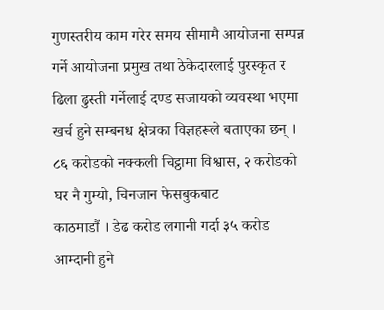गुणस्तरीय काम गरेर समय सीमामै आयोजना सम्पन्न गर्ने आयोजना प्रमुख तथा ठेकेदारलाई पुरस्कृत र ढिला ढुस्ती गर्नेलाई दण्ड सजायको व्यवस्था भएमा खर्च हुने सम्बनध क्षेत्रका विज्ञहरूले बताएका छन् ।
८६ करोडको नक्कली चिट्ठामा विश्वास, २ करोडको घर नै गुम्यो, चिनजान फेसबुकबाट
काठमाडौं । डेढ करोड लगानी गर्दा ३५ करोड आम्दानी हुने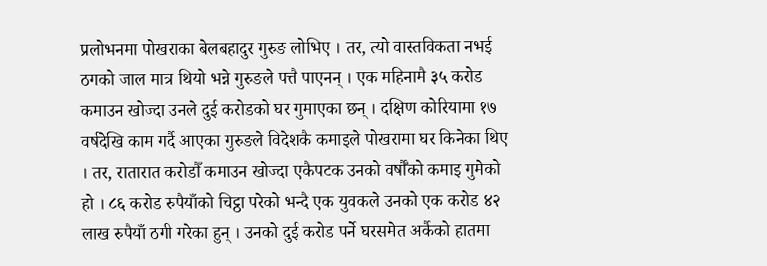प्रलोभनमा पोखराका बेलबहादुर गुरुङ लोभिए । तर, त्यो वास्तविकता नभई ठगको जाल मात्र थियो भन्ने गुरुङले पत्तै पाएनन् । एक महिनामै ३५ करोड कमाउन खोज्दा उनले दुई करोडको घर गुमाएका छन् । दक्षिण कोरियामा १७ वर्षदेखि काम गर्दै आएका गुरुङले विदेशकै कमाइले पोखरामा घर किनेका थिए । तर, रातारात करोडौँ कमाउन खोज्दा एकैपटक उनको वर्षौँको कमाइ गुमेको हो । ८६ करोड रुपैयाँको चिट्ठा परेको भन्दै एक युवकले उनको एक करोड ४२ लाख रुपैयाँ ठगी गरेका हुन् । उनको दुई करोड पर्ने घरसमेत अर्कैको हातमा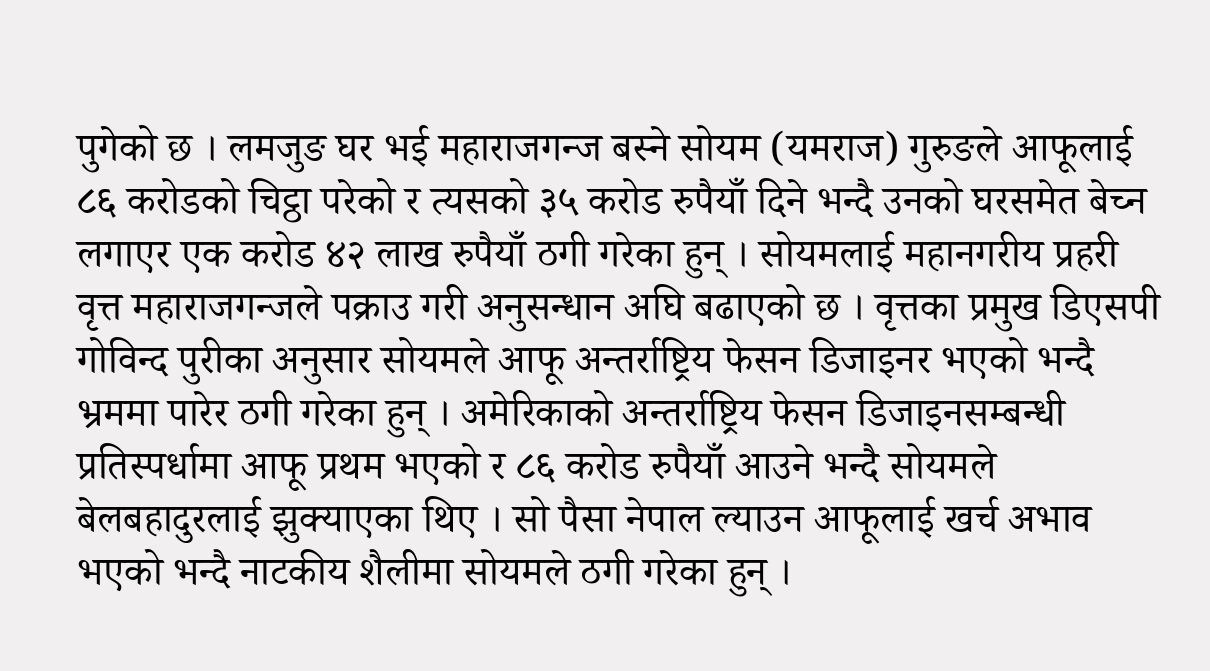पुगेको छ । लमजुङ घर भई महाराजगन्ज बस्ने सोयम (यमराज) गुरुङले आफूलाई ८६ करोडको चिट्ठा परेको र त्यसको ३५ करोड रुपैयाँ दिने भन्दै उनको घरसमेत बेच्न लगाएर एक करोड ४२ लाख रुपैयाँ ठगी गरेका हुन् । सोयमलाई महानगरीय प्रहरी वृत्त महाराजगन्जले पक्राउ गरी अनुसन्धान अघि बढाएको छ । वृत्तका प्रमुख डिएसपी गोविन्द पुरीका अनुसार सोयमले आफू अन्तर्राष्ट्रिय फेसन डिजाइनर भएको भन्दै भ्रममा पारेर ठगी गरेका हुन् । अमेरिकाको अन्तर्राष्ट्रिय फेसन डिजाइनसम्बन्धी प्रतिस्पर्धामा आफू प्रथम भएको र ८६ करोड रुपैयाँ आउने भन्दै सोयमले बेलबहादुरलाई झुक्याएका थिए । सो पैसा नेपाल ल्याउन आफूलाई खर्च अभाव भएको भन्दै नाटकीय शैलीमा सोयमले ठगी गरेका हुन् ।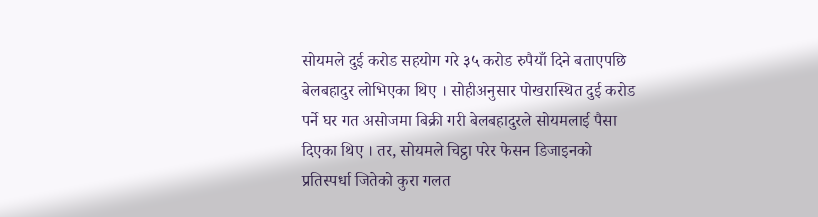सोयमले दुई करोड सहयोग गरे ३५ करोड रुपैयाँ दिने बताएपछि बेलबहादुर लोभिएका थिए । सोहीअनुसार पोखरास्थित दुई करोड पर्ने घर गत असोजमा बिक्री गरी बेलबहादुरले सोयमलाई पैसा दिएका थिए । तर, सोयमले चिट्ठा परेर फेसन डिजाइनको प्रतिस्पर्धा जितेको कुरा गलत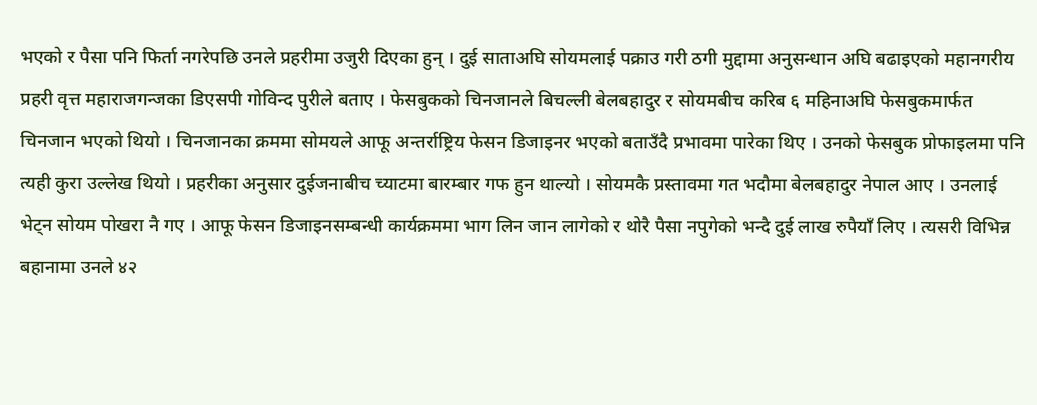भएको र पैसा पनि फिर्ता नगरेपछि उनले प्रहरीमा उजुरी दिएका हुन् । दुई साताअघि सोयमलाई पक्राउ गरी ठगी मुद्दामा अनुसन्धान अघि बढाइएको महानगरीय प्रहरी वृत्त महाराजगन्जका डिएसपी गोविन्द पुरीले बताए । फेसबुकको चिनजानले बिचल्ली बेलबहादुर र सोयमबीच करिब ६ महिनाअघि फेसबुकमार्फत चिनजान भएको थियो । चिनजानका क्रममा सोमयले आफू अन्तर्राष्ट्रिय फेसन डिजाइनर भएको बताउँदै प्रभावमा पारेका थिए । उनको फेसबुक प्रोफाइलमा पनि त्यही कुरा उल्लेख थियो । प्रहरीका अनुसार दुईजनाबीच च्याटमा बारम्बार गफ हुन थाल्यो । सोयमकै प्रस्तावमा गत भदौमा बेलबहादुर नेपाल आए । उनलाई भेट्न सोयम पोखरा नै गए । आफू फेसन डिजाइनसम्बन्धी कार्यक्रममा भाग लिन जान लागेको र थोरै पैसा नपुगेको भन्दै दुई लाख रुपैयाँ लिए । त्यसरी विभिन्न बहानामा उनले ४२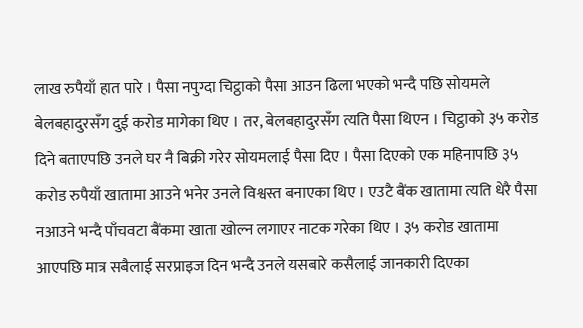लाख रुपैयाँ हात पारे । पैसा नपुग्दा चिट्ठाको पैसा आउन ढिला भएको भन्दै पछि सोयमले बेलबहादुरसँग दुई करोड मागेका थिए । तर, बेलबहादुरसँग त्यति पैसा थिएन । चिट्ठाको ३५ करोड दिने बताएपछि उनले घर नै बिक्री गरेर सोयमलाई पैसा दिए । पैसा दिएको एक महिनापछि ३५ करोड रुपैयाँ खातामा आउने भनेर उनले विश्वस्त बनाएका थिए । एउटै बैंक खातामा त्यति धेरै पैसा नआउने भन्दै पाँचवटा बैंकमा खाता खोल्न लगाएर नाटक गरेका थिए । ३५ करोड खातामा आएपछि मात्र सबैलाई सरप्राइज दिन भन्दै उनले यसबारे कसैलाई जानकारी दिएका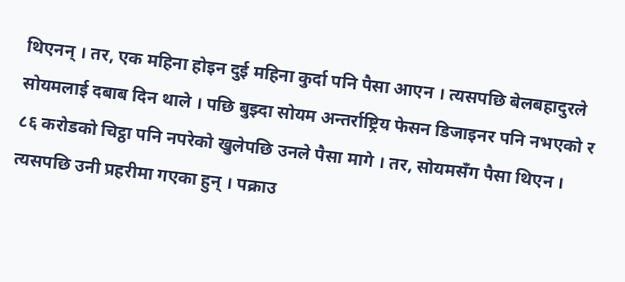थिएनन् । तर, एक महिना होइन दुई महिना कुर्दा पनि पैसा आएन । त्यसपछि बेलबहादुरले सोयमलाई दबाब दिन थाले । पछि बुझ्दा सोयम अन्तर्राष्ट्रिय फेसन डिजाइनर पनि नभएको र ८६ करोडको चिट्ठा पनि नपरेको खुलेपछि उनले पैसा मागे । तर, सोयमसँग पैसा थिएन । त्यसपछि उनी प्रहरीमा गएका हुन् । पक्राउ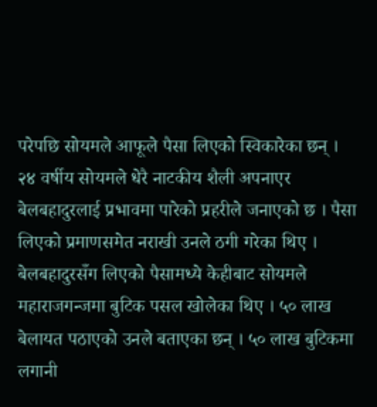परेपछि सोयमले आफूले पैसा लिएको स्विकारेका छन् । २४ वर्षीय सोयमले धेरै नाटकीय शैली अपनाएर बेलबहादुरलाई प्रभावमा पारेको प्रहरीले जनाएको छ । पैसा लिएको प्रमाणसमेत नराखी उनले ठगी गरेका थिए । बेलबहादुरसँग लिएको पैसामध्ये केहीबाट सोयमले महाराजगन्जमा बुटिक पसल खोलेका थिए । ५० लाख बेलायत पठाएको उनले बताएका छन् । ५० लाख बुटिकमा लगानी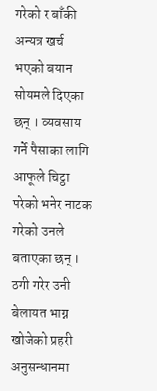गरेको र बाँकी अन्यत्र खर्च भएको बयान सोयमले दिएका छन् । व्यवसाय गर्ने पैसाका लागि आफूले चिट्ठा परेको भनेर नाटक गरेको उनले बताएका छन् । ठगी गरेर उनी बेलायत भाग्न खोजेको प्रहरी अनुसन्धानमा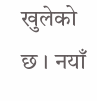खुलेको छ । नयाँ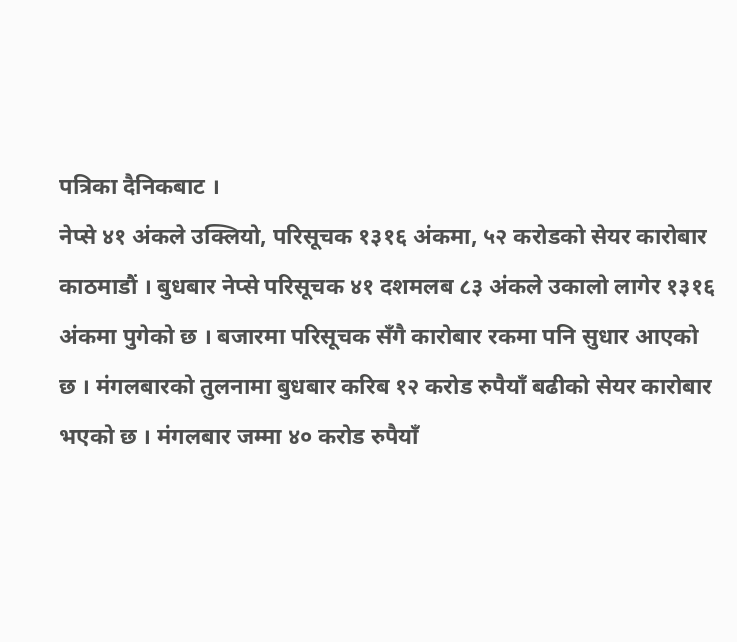पत्रिका दैनिकबाट ।
नेप्से ४१ अंकले उक्लियो, परिसूचक १३१६ अंकमा, ५२ करोडको सेयर कारोबार
काठमाडौं । बुधबार नेप्से परिसूचक ४१ दशमलब ८३ अंकले उकालो लागेर १३१६ अंकमा पुगेको छ । बजारमा परिसूचक सँगै कारोबार रकमा पनि सुधार आएको छ । मंगलबारको तुलनामा बुधबार करिब १२ करोड रुपैयाँ बढीको सेयर कारोबार भएको छ । मंगलबार जम्मा ४० करोड रुपैयाँ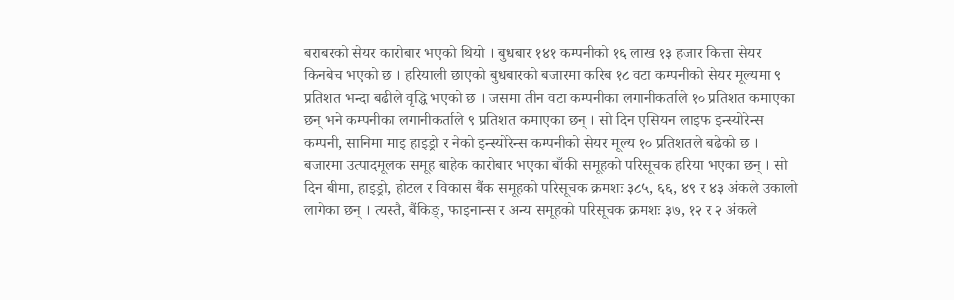बराबरको सेयर कारोबार भएको थियो । बुधबार १४१ कम्पनीको १६ लाख १३ हजार कित्ता सेयर किनबेच भएको छ । हरियाली छाएको बुधबारको बजारमा करिब १८ वटा कम्पनीको सेयर मूल्यमा ९ प्रतिशत भन्दा बढीले वृद्धि भएको छ । जसमा तीन वटा कम्पनीका लगानीकर्ताले १० प्रतिशत कमाएका छन् भने कम्पनीका लगानीकर्ताले ९ प्रतिशत कमाएका छन् । सो दिन एसियन लाइफ इन्स्योरेन्स कम्पनी, सानिमा माइ हाइड्रो र नेको इन्स्योरेन्स कम्पनीको सेयर मूल्य १० प्रतिशतले बढेको छ । बजारमा उत्पादमूलक समूह बाहेक कारोबार भएका बाँकी समूहको परिसूचक हरिया भएका छन् । सो दिन बीमा, हाइड्रो, होटल र विकास बैंक समूहको परिसूचक क्रमशः ३८५, ६६, ४९ र ४३ अंकले उकालो लागेका छन् । त्यस्तै, बैंकिङ्, फाइनान्स र अन्य समूहको परिसूचक क्रमशः ३७, १२ र २ अंकले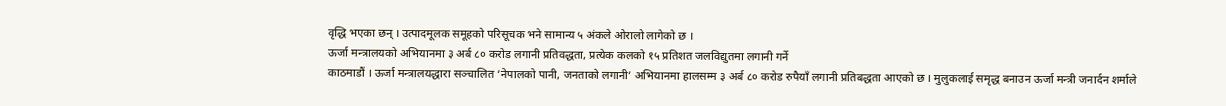वृद्धि भएका छन् । उत्पादमूलक समूहको परिसूचक भने सामान्य ५ अंकले ओरालो लागेको छ ।
ऊर्जा मन्त्रालयको अभियानमा ३ अर्ब ८० करोड लगानी प्रतिवद्धता, प्रत्येक कलको १५ प्रतिशत जलविद्युतमा लगानी गर्ने
काठमाडौं । ऊर्जा मन्त्रालयद्धारा सञ्चालित ‘नेपालको पानी, जनताको लगानी’ अभियानमा हालसम्म ३ अर्ब ८० करोड रुपैयाँ लगानी प्रतिबद्धता आएको छ । मुलुकलाई समृद्ध बनाउन ऊर्जा मन्त्री जनार्दन शर्माले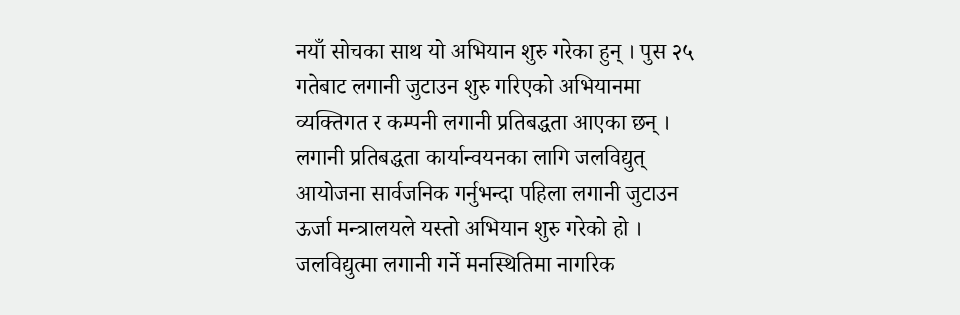नयाँ सोचका साथ यो अभियान शुरु गरेका हुन् । पुस २५ गतेबाट लगानी जुटाउन शुरु गरिएको अभियानमा व्यक्तिगत र कम्पनी लगानी प्रतिबद्धता आएका छन् । लगानी प्रतिबद्धता कार्यान्वयनका लागि जलविद्युत् आयोजना सार्वजनिक गर्नुभन्दा पहिला लगानी जुटाउन ऊर्जा मन्त्रालयले यस्तो अभियान शुरु गरेको हो । जलविद्युत्मा लगानी गर्ने मनस्थितिमा नागरिक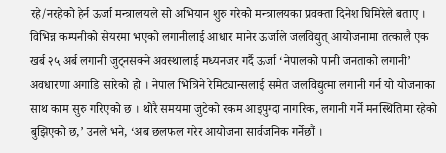रहे/नरहेको हेर्न ऊर्जा मन्त्रालयले सो अभियान शुरु गरेको मन्त्रालयका प्रवक्ता दिनेश घिमिरेले बताए । विभिन्न कम्पनीको सेयरमा भएको लगानीलाई आधार मानेर ऊर्जाले जलविद्युत् आयोजनामा तत्कालै एक खर्ब २५ अर्ब लगानी जुट्नसक्ने अवस्थालाई मध्यनजर गर्दै ऊर्जा ‘नेपालको पानी जनताको लगानी’ अवधारणा अगाडि सारेको हो । नेपाल भित्रिने रेमिट्यान्सलाई समेत जलविद्युत्मा लगानी गर्न यो योजनाका साथ काम सुरु गरिएको छ । थोरै समयमा जुटेको रकम आइपुग्दा नागरिक, लगानी गर्ने मनस्थितिमा रहेको बुझिएको छ,’ उनले भने, ‘अब छलफल गरेर आयोजना सार्वजनिक गर्नेछौं ।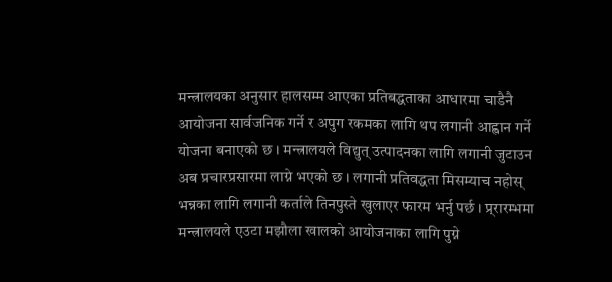मन्त्रालयका अनुसार हालसम्म आएका प्रतिबद्धताका आधारमा चाडैनै आयोजना सार्वजनिक गर्ने र अपुग रकमका लागि थप लगानी आह्वान गर्ने योजना बनाएको छ । मन्त्रालयले विद्युत् उत्पादनका लागि लगानी जुटाउन अब प्रचारप्रसारमा लाग्ने भएको छ । लगानी प्रतिवद्धता मिसम्याच नहोस् भन्नका लागि लगानी कर्ताले तिनपुस्ते खुलाएर फारम भर्नु पर्छ । प्र्रारम्भमा मन्त्रालयले एउटा मझौला खालको आयोजनाका लागि पुग्ने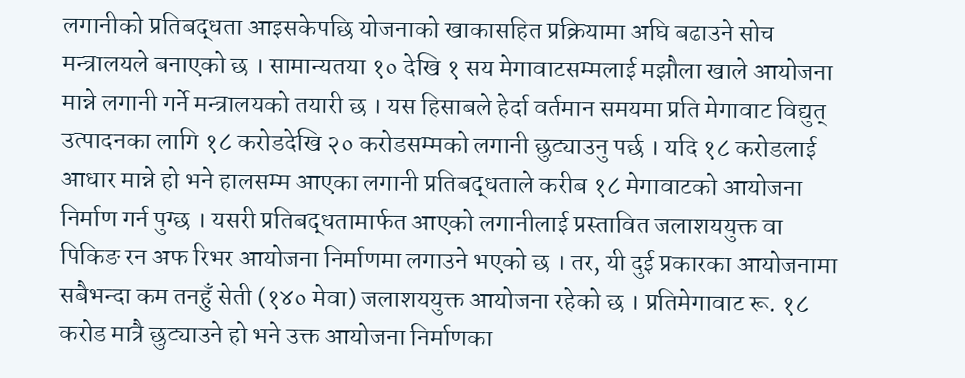लगानीको प्रतिबद्धता आइसकेपछि योजनाको खाकासहित प्रक्रियामा अघि बढाउने सोच मन्त्रालयले बनाएको छ । सामान्यतया १० देखि १ सय मेगावाटसम्मलाई मझौला खाले आयोजना मान्ने लगानी गर्ने मन्त्रालयको तयारी छ । यस हिसाबले हेर्दा वर्तमान समयमा प्रति मेगावाट विद्युत् उत्पादनका लागि १८ करोडदेखि २० करोडसम्मको लगानी छुट्याउनु पर्छ । यदि १८ करोडलाई आधार मान्ने हो भने हालसम्म आएका लगानी प्रतिबद्धताले करीब १८ मेगावाटको आयोजना निर्माण गर्न पुग्छ । यसरी प्रतिबद्धतामार्फत आएको लगानीलाई प्रस्तावित जलाशययुक्त वा पिकिङ रन अफ रिभर आयोजना निर्माणमा लगाउने भएको छ । तर, यी दुई प्रकारका आयोजनामा सबैभन्दा कम तनहुँ सेती (१४० मेवा) जलाशययुक्त आयोजना रहेको छ । प्रतिमेगावाट रू. १८ करोड मात्रै छुट्याउने हो भने उक्त आयोजना निर्माणका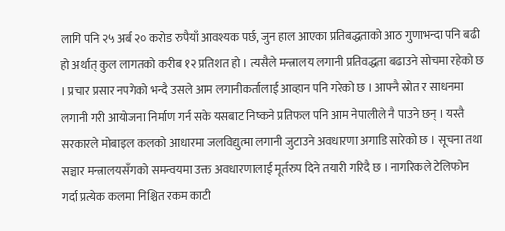लागि पनि २५ अर्ब २० करोड रुपैयाँ आवश्यक पर्छ, जुन हाल आएका प्रतिबद्धताको आठ गुणाभन्दा पनि बढी हो अर्थात् कुल लागतको करीब १२ प्रतिशत हो । त्यसैले मन्त्रालय लगानी प्रतिवद्धता बढाउने सोचमा रहेको छ । प्रचार प्रसार नपगेको भन्दै उसले आम लगानीकर्तालाई आव्हान पनि गरेको छ । आफ्नै स्रोत र साधनमा लगानी गरी आयोजना निर्माण गर्न सके यसबाट निष्कने प्रतिफल पनि आम नेपालीले नै पाउने छन् । यस्तै सरकारले मोबाइल कलको आधारमा जलविद्युत्मा लगानी जुटाउने अवधारणा अगाडि सारेको छ । सूचना तथा सञ्चार मन्त्रालयसँगको समन्वयमा उक्त अवधारणालाई मूर्तरुप दिने तयारी गरिदै छ । नागरिकले टेलिफोन गर्दा प्रत्येक कलमा निश्चित रकम काटी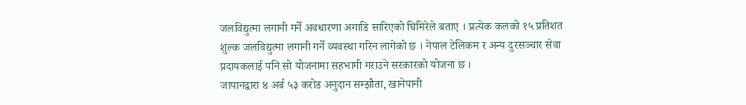जलविद्युत्मा लगानी गर्ने अवधारणा अगाडि सारिएको घिमिरेले बताए । प्रत्येक कलको १५ प्रतिशत शुल्क जलविद्युत्मा लगानी गर्ने व्यवस्था गरिन लागेको छ । नेपाल टेलिकम र अन्य दुरसञ्चार सेवा प्रदायकलाई पनि सो योजनामा सहभागी गराउने सरकारको योजना छ ।
जापानद्वारा ४ अर्ब ५३ करोड अनुदान सम्झौता, खानेपानी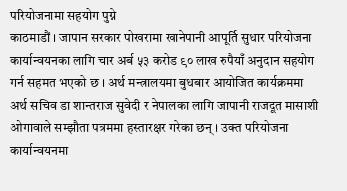परियोजनामा सहयोग पुग्ने
काठमाडौं । जापान सरकार पोखरामा खानेपानी आपूर्ति सुधार परियोजना कार्यान्वयनका लागि चार अर्ब ५३ करोड ९० लाख रुपैयाँ अनुदान सहयोग गर्न सहमत भएको छ । अर्थ मन्त्रालयमा बुधबार आयोजित कार्यक्रममा अर्थ सचिव डा शान्तराज सुवेदी र नेपालका लागि जापानी राजदूत मासाशी ओगावाले सम्झौता पत्रममा हस्तारक्षर गरेका छन् । उक्त परियोजना कार्यान्वयनमा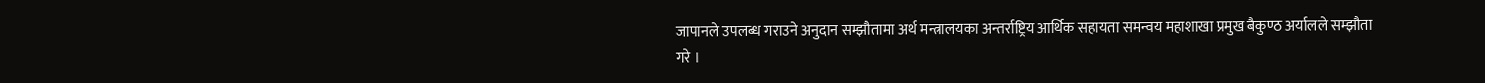जापानले उपलब्ध गराउने अनुदान सम्झौतामा अर्थ मन्त्रालयका अन्तर्राष्ट्रिय आर्थिक सहायता समन्वय महाशाखा प्रमुख बैकुण्ठ अर्यालले सम्झौता गरे ।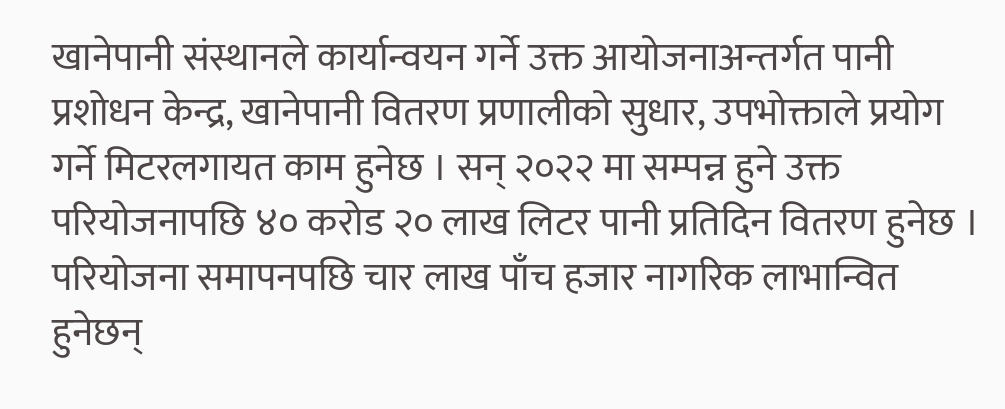खानेपानी संस्थानले कार्यान्वयन गर्ने उक्त आयोजनाअन्तर्गत पानी प्रशोधन केन्द्र, खानेपानी वितरण प्रणालीको सुधार, उपभोक्ताले प्रयोग गर्ने मिटरलगायत काम हुनेछ । सन् २०२२ मा सम्पन्न हुने उक्त परियोजनापछि ४० करोड २० लाख लिटर पानी प्रतिदिन वितरण हुनेछ । परियोजना समापनपछि चार लाख पाँच हजार नागरिक लाभान्वित हुनेछन्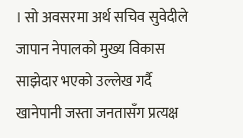। सो अवसरमा अर्थ सचिव सुवेदीले जापान नेपालको मुख्य विकास साझेदार भएको उल्लेख गर्दै खानेपानी जस्ता जनतासँग प्रत्यक्ष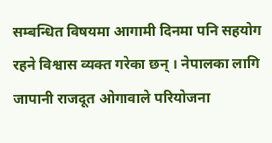सम्बन्धित विषयमा आगामी दिनमा पनि सहयोग रहने विश्वास व्यक्त गरेका छन् । नेपालका लागि जापानी राजदूत ओगावाले परियोजना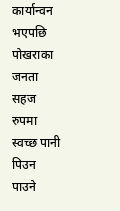कार्यान्वन भएपछि पोखराका जनता सहज रुपमा स्वच्छ पानी पिउन पाउने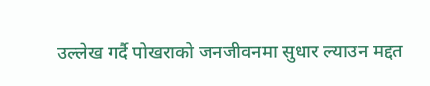उल्लेख गर्दै पोखराको जनजीवनमा सुधार ल्याउन मद्दत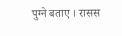पुग्ने बताए । रासस